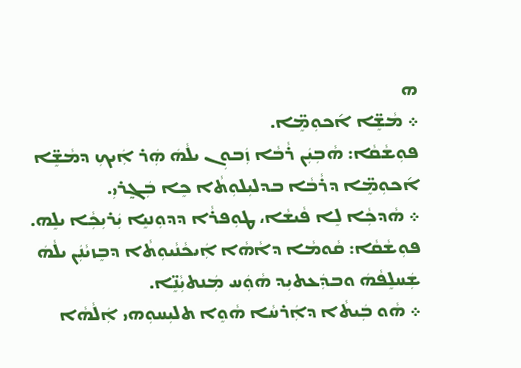ܗ
܀ ܡܵܫܸ̈ܐ ܐ݇ܟܘܼܡܸ̈ܐ.
ܦܘܼܫܵܩܵܐ: ܗܵܒܼܝܲܢ ܪܵܒܵܐ ܙܲܒܘܼܢ ܝܠܵܗܿ ܗܲܪ ܐܲܝܟܼ ܕܡܵܫܸ̈ܐ ܐ݇ܟܘܼܡܸ̈ܐ ܕܪܵܒܵܐ ܒܕܠܝܼܠܘܼܬܵܐ ܟܸܐ ܒܲܓ̰ܪܝܼ.
܀ ܗܵܕܟܼܵܐ ܠܸܐ ܦܵܝܫܵܐ، ܛܘܼܦܪܵܐ ܕܕܘܼܢܝܸܐ ܝܲܪܝܼܟܼܵܐ ܝܠܸܗ.
ܦܘܼܫܵܩܵܐ: ܩܵܘܡܵܐ ܕܐܵܗܵܐ ܐܲܝܟܵܢܵܝܘܼܬܵܐ ܕܒܸܙܝܵܢܲܢ ܝܠܵܗܿ ܫܲܚܠܸܦܵܗܿ ܘܒܕܲܥܬܝܼܕ ܗܵܘܲܚ ܡܲܢܬܝܼܵܢܸ̈ܐ.
܀ ܗܵܘ ܒܲܝܬܵܐ ܕܐܲܪܚܵܐ ܗܵܘܸܐ ܬܠܝܼܚܘܼܗܝ ܐܲܠܵܗܵܐ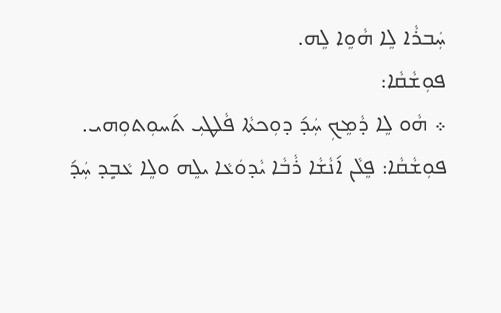ܚܲܒܪܵܐ ܠܸܐ ܗܵܘܸܐ ܠܸܗ.
ܦܘܼܫܵܩܵܐ:
܀ ܗܵܘ ܠܸܐ ܕܵܡܸܟܼ ܚܲܕ݇ ܕܘܼܟܬܵܐ ܦܵܠܛܝܼ ܬ݇ܚܘܼܬܘܼܗܝ.
ܦܘܼܫܵܩܵܐ: ܦܸܠܵܢ ܐ݇ܢܵܫܵܐ ܪܵܒܵܐ ܝܵܕܘܿܥܵܐ ܝܠܸܗ ܘܠܸܐ ܥܵܒܼܸܕ ܚܲܕ݇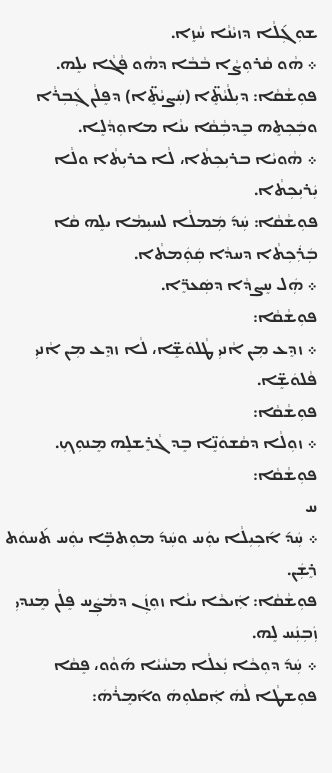ܫܘܼܓܼ݇ܠܵܐ ܕܙܝܵܢܵܐ ܚܵܙܸܐ.
܀ ܗܵܘ ܩܵܪܘܼܨܵܐ ܒܵܒܵܐ ܕܗܵܘ ܦܵܓܵܐ ܝܠܸܗ.
ܦܘܼܫܵܩܵܐ: ܕܝܼܠܵܝܵܬܸ̈ܐ (ܚܲܨܝܵܬܸ̈ܐ) ܕܦܸܠܵܢ ܓܲܒܼܪܵܐ ܘܒܲܟܼܬܸܗ ܒܸܕܒܼܵܩܵܐ ܝܢܵܐ ܡܐܘܼܕܵܠܸܐ.
܀ ܗܵܘܝܵܐ ܒܪܝܼܟܼܬܵܐ، ܠܵܐ ܟܪܝܼܬܵܐ ܘܠܵܐ ܝܲܪܝܼܟܼܬܵܐ.
ܦܘܼܫܵܩܵܐ: ܚܲܕ݇ ܡܲܡܠܵܐ ܠܚܝܼܡܵܐ ܝܠܸܗ ܩܵܐ ܒܲܪܲܟܼܬܵܐ ܕܚܕܵܐ ܩܲܘܲܡܬܵܐ.
܀ ܗܲܠ ܚܸܨܕܵܐ ܕܣܲܥܖܸ̈ܐ.
ܦܘܼܫܵܩܵܐ:
܀ ܙܕܸܥ ܡܼܢ ܐܵܢܝܼ ܛܵܠܘܿܫܸ̈ܐ، ܠܵܐ ܙܕܸܥ ܡܼܢ ܐܵܢܝܼ ܦܵܠܘܿܫܸ̈ܐ.
ܦܘܼܫܵܩܵܐ:
܀ ܙܘܼܠܵܐ ܕܩܵܫܘܿܢܸ̈ܐ ܒܸܕ ܓܵܪܸܫܠܸܗ ܡܸܢܘܼܟܼ.
ܦܘܼܫܵܩܵܐ:
ܚ
܀ ܚܲܕ݇ ܐ݇ܟܼܝܼܠܵܐ ܝܘܲܚ ܘܚܲܕ݇ ܡܘܼܬܒܼܸ̈ܐ ܝܘܲܚ ܬ݇ܚܘܿܬ ܪܸܫܲܢ.
ܦܘܼܫܵܩܵܐ: ܐܲܝܟܵܐ ܝܢܵܐ ܙܘܼܙܲܢ ܕܡܵܨܲܚ ܦܸܠܵܢ ܡܸܢܕܝܼ ܙܲܒܼܢܲܚ ܠܸܗ.
܀ ܚܲܕ݇ ܕܘܼܟܵܐ ܢܲܥܠܵܐ ܡܚܵܝܵܐ ܗ݇ܘܵܘ، ܦܸܩܵܐ ܦܘܼܫܛܵܐ ܠܵܗܿ ܐܲܩܠܘܼܗܿ ܘܐ݇ܡܸܪܵܗܿ: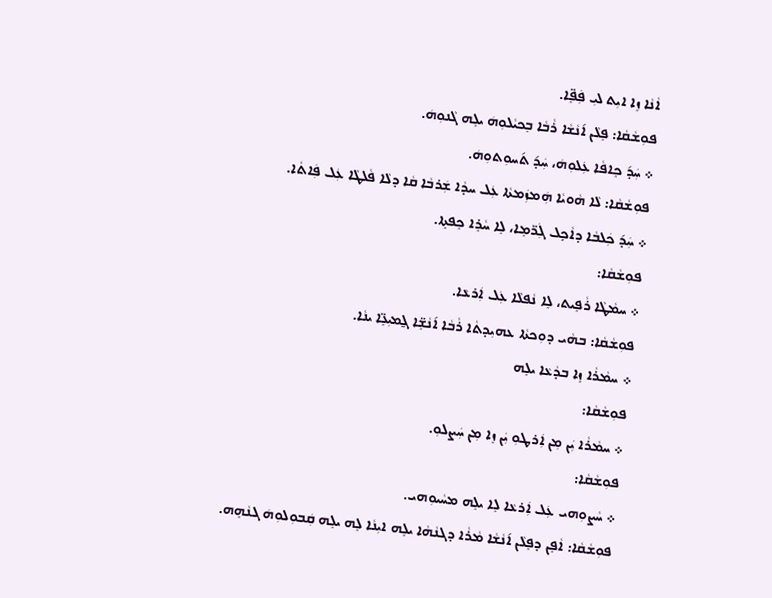ܐܵܢܵܐ ܙܸܐ ܐܝܼܬ ܠܝܼ ܦܲܦܸ̈ܐ.
ܦܘܼܫܵܩܵܐ: ܦܸܠܵܢ ܐ݇ܢܵܫܵܐ ܪܵܒܵܐ ܒܸܟܝܵܠܘܼܗܿ ܝܠܸܗ ܓܵܢܘܼܗܿ.
܀ ܚܲܕ݇ ܟܸܐܦܵܐ ܥܲܠܘܼܗܿ، ܚܲܕ݇ ܬ݇ܚܘܼܬܘܼܗܿ.
ܦܘܼܫܵܩܵܐ: ܠܵܐ ܗܵܘܝܵܐ ܗܲܡܙܲܡܬܵܐ ܥܲܠ ܚܕܵܐ ܫܲܪܒܵܐ ܩܵܐ ܕܠܵܐ ܦܵܠܛܵܐ ܥܲܠ ܦܲܐܬܵܐ.
܀ ܚܲܕ݇ ܟܲܠܒܵܐ ܕܐܵܟܼܸܠ ܓܲܖ̈ܡܸܐ، ܠܸܐ ܚܵܪܸܐ ܟܸܦܬܸܐ.
ܦܘܼܫܵܩܵܐ:
܀ ܚܡܵܛܵܐ ܪܵܦܸܝܬ، ܠܸܐ ܢܵܦܠܵܐ ܥܲܠ ܐܲܪܥܵܐ.
ܦܘܼܫܵܩܵܐ: ܒܗܵܝ ܕܘܼܟܬܵܐ ܥܗܝܼܕܬܵܐ ܪܵܒܵܐ ܐ݇ܢܵܫܸ̈ܐ ܓ̰ܡܝܼܥܸ̈ܐ ܝܢܵܐ.
܀ ܚܡܵܪܵܐ ܙܸܐ ܒܕܵܥܵܐ ܝܠܸܗ
ܦܘܼܫܵܩܵܐ:
܀ ܚܡܵܪܵܐ ܝܲܢ ܡܼܢ ܐܲܪܛܘܼ ܝܲܢ ܙܸܐ ܡܼܢ ܚܲܨܠܘܼ.
ܦܘܼܫܵܩܵܐ:
܀ ܚܵܨܘܼܗܝ ܥܲܠ ܐܲܪܥܵܐ ܠܸܐ ܝܠܸܗ ܡܚܵܝܘܼܗܝ.
ܦܘܼܫܵܩܵܐ: ܐܵܦܸܢ ܕܦܸܠܵܢ ܐ݇ܢܵܫܵܐ ܡܵܪܵܐ ܕܓܢܵܗܵܐ ܝܠܸܗ ܐܝܼܢܵܐ ܠܸܗ ܝܠܸܗ ܩܲܒܘܼܠܘܼܗܿ ܓܢܵܗܸܗ.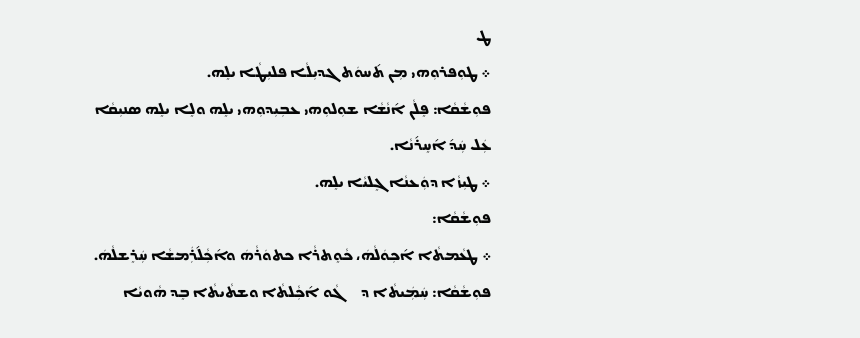ܛ
܀ ܛܘܼܦܪܘܼܗܝ ܡܼܢ ܬ݇ܚܘܿܬ ܓܕܝܼܠܵܐ ܦܠܝܼܛܵܐ ܝܠܸܗ.
ܦܘܼܫܵܩܵܐ: ܦܸܠܵܢ ܐ݇ܢܵܫܵܐ ܫܘܼܠܘܼܗܝ ܥܒܼܝܼܕܘܼܗܝ ܝܠܸܗ ܘܠܸܐ ܝܠܸܗ ܣܢܝܼܩܵܐ ܥܲܠ ܚܲܕ݇ ܐ݇ܚܸܪ݇ܢܵܐ.
܀ ܛܝܼܙܵܐ ܕܘܲܥܢܵܐ ܓܸܠܝܵܐ ܝܠܸܗ.
ܦܘܼܫܵܩܵܐ:
܀ ܛܥܵܡܬܵܐ ܐ݇ܟܼܘܿܠܵܗܿ، ܟܵܘܸܬܪܵܐ ܟܬܘܿܪܵܗܿ ܘܐ݇ܟܼܵܠ݇ܪܲܡܫܵܐ ܚܲܪܸܫܠܵܗܿ.
ܦܘܼܫܵܩܵܐ: ܚܲܡܲܝܬܵܐ ܕ     ܓܵܘ ܐ݇ܟܼܵܠܬܵܐ ܘܫܬܵܝܬܵܐ ܒܸܕ ܗܵܘܝܵܐ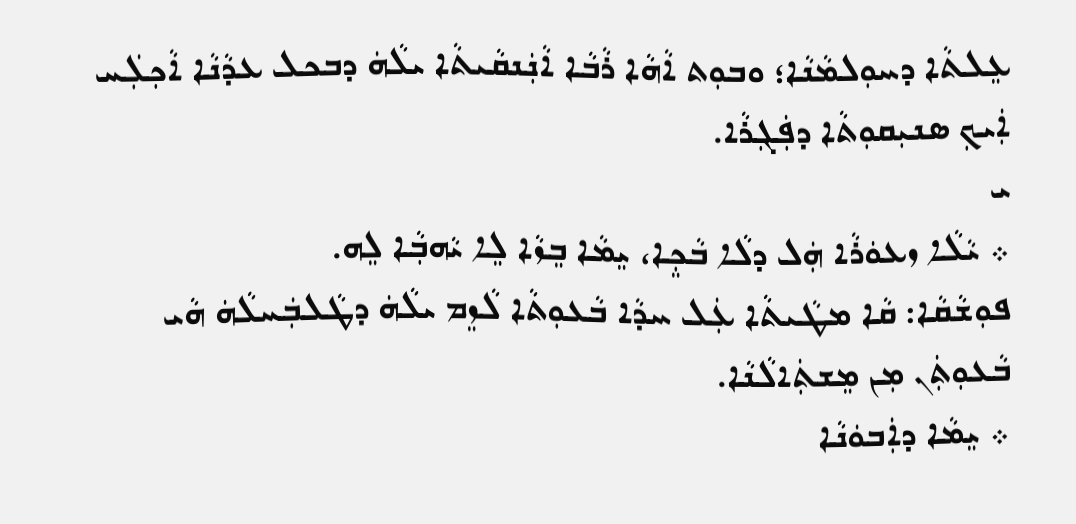ܥܸܠܬܵܐ ܕܚܘܼܠܡܵܢܵܐ؛ ܘܒܘܼܬ ܐܵܗܵܐ ܪܵܒܵܐ ܐܵܢܲܢܩܵܝܬܵܐ ܝܠܵܗܿ ܕܒܟܠ ܥܕܵܢܵܐ ܐܵܟܼܠܲܚ ܐܲܝܟܼ ܣܢܝܼܩܘܼܬܵܐ ܕܦܲܓܼܪܵܐ.
ܝ
܀ ܝܵܠܵܐ ܙܥܘܿܪܵܐ ܗܲܠ ܕܠܵܐ ܒܵܟܼܸܐ، ܝܸܡܵܐ ܒܸܙܵܐ ܠܸܐ ܝܵܗܒܼܵܐ ܠܸܗ.
ܦܘܼܫܵܩܵܐ: ܩܵܐ ܡܛܵܝܬܵܐ ܥܲܠ ܚܕܵܐ ܒܵܥܘܼܬܵܐ ܠܵܙܸܡ ܝܠܵܗܿ ܕܛܵܠܒܲܚܠܵܗܿ ܗܵܝ ܒܵܥܘܼܬܲܢ ܡܼܢ ܡܸܫܬܲܐܠܵܢܵܐ.
܀ ܝܸܡܵܐ ܕܐܲܒܘܿܢܵܐ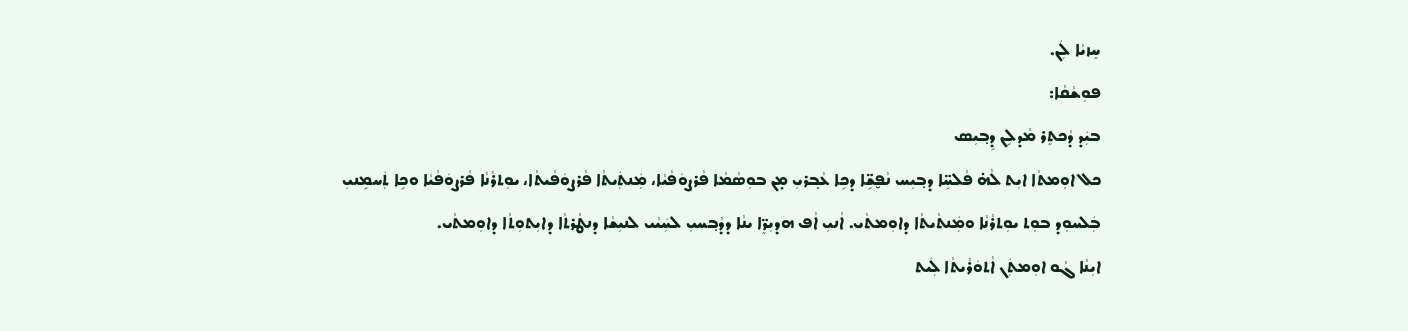ܚܸܙܝܵܐ ܠܲܢ.
ܦܘܼܫܵܩܵܐ:
ܒܝܲܕ ܕܵܟܬܸܪ ܡܵܕܠܹܢ ܕܹܒ݂ܝܼܣ
ܟܠ ܐܘܼܡܬܵܐ ܐܝܼܬ ܠܵܗ̇ ܦܵܠܚܹ̈ܐ ܕܒ݂ܝܼܚ ܢܵܦ̮ܫܹ̈ܐ ܕܟܹܐ ܥܵܒ݂ܪܝܼ ܡ̣ܢ ܒܘܼܣܵܡܵܐ ܦܵܪܨܘܿܦܵܝܵܐ، ܡܲܢܬܲܝܬܵܐ ܦܵܪܨܘܿܦܵܝܬܵܐ، ܝܘܼܬܪܵܢܵܐ ܦܵܪܨܘܿܦܵܝܵܐ ܘܟܹܐ ܬܲܚܡܹܢܝܼ ܒܲܠܚܘܼܕ ܒܘܼܬ ܝܘܼܬܪܵܢܵܐ ܘܡܲܢܬܵܝܬܵܐ ܕܐܘܼܡܬܵܝ. ܐܵܢܝܼ ܐܵܦ ܗܕܝܼܖܸ̈ܐ ܝܢܵܐ ܕܕܵܒ݂ܚܝܼ ܠܚܲܝܵܝ ܠܢܝܼܫܵܐ ܕܢܛܵܪܬܵܐ ܕܐܝܼܬܘܼܬܵܐ ܕܐܘܼܡܬܵܝ.
ܐܝܼܢܵܐ ܓܵܘ ܐܘܼܡܬܲܢ ܐܵܬܘܿܪܵܝܬܵܐ ܠܲܝܬ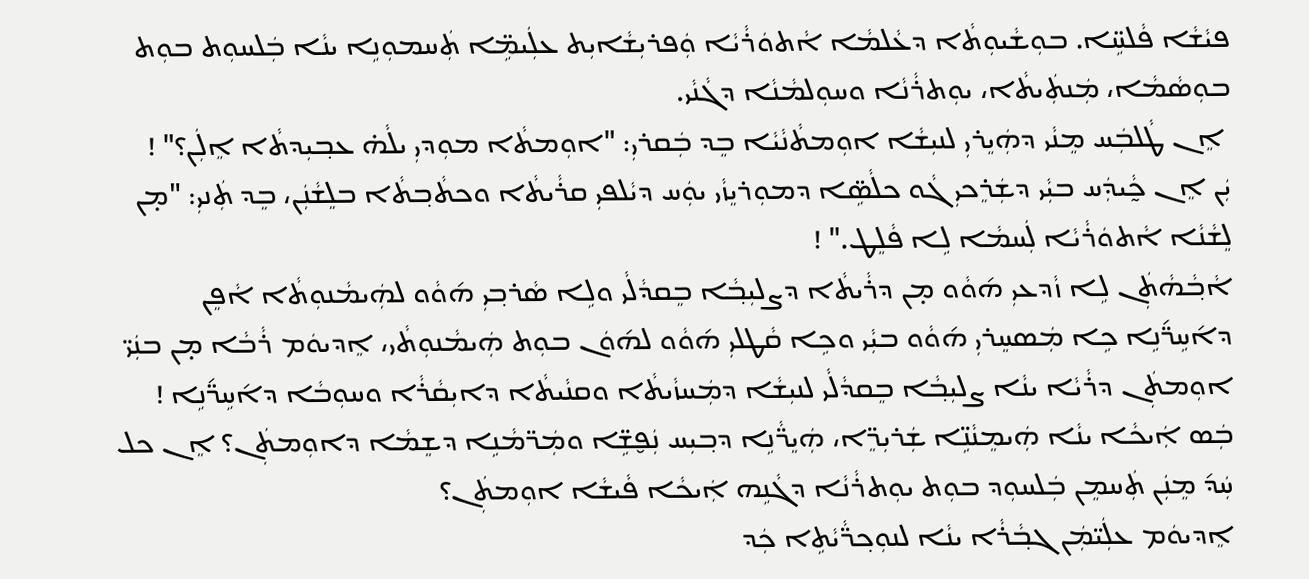ܦܝܵܫܵܐ ܦܵܠܚܹ̈ܐ. ܒܘܼܫܵܝܘܼܬܵܐ ܕܥܵܠܡܵܐ ܐܵܬܘܿܪܵܝܵܐ ܘܲܦܪܝܼܫܵܐܝܼܬ ܥܠܲܝܡܹ̈ܐ ܬܲܚܡܘܼܢܹܐ ܝܢܵܐ ܒܲܠܚܘܼܬ ܒܘܼܬ ܒܘܼܣܵܡܵܐ، ܡܲܢܬܲܝܬܵܐ، ܝܘܼܬܪܵܢܵܐ ܘܚܘܼܠܡܵܢܵܐ ܕܓܵܢܵܝ.
 ܐܸܢ ܛܵܠܒܲܚ ܡܸܢܵܝ ܕܗܲܝܸܪܝܼ ܠܢܝܼܫܵܐ ܐܘܼܡܬܵܢܵܝܵܐ ܒܸܕ ܒܲܩܪܝܼ: "ܐܘܼܡܬܵܐ ܡܘܼܕܝܼ ܝܠܵܗ̇ ܥܒ݂ܝܼܕܬܵܐ ܐܸܠܲܢ؟" !
ܝܲܢ ܐܸܢ ܟ̰ܵܝܕܲܚ ܒܝܼܵܝ ܕܫܲܪܸܟܝܼ ܓܵܘ ܟܠܵܣܹ̈ܐ ܕܡܘܼܪܝܸܙܵܝ ܝܘܲܚ ܕܝܵܠܦܝܼ ܩܪܵܝܬܵܐ ܘܟܬܵܒ݂ܬܵܐ ܒܠܸܫܵܢܲܢ، ܒܸܕ ܬܲܢܝܼ: "ܡ̣ܢ ܠܸܫܵܢܵܐ ܐܵܬܘܿܪܵܝܵܐ ܠܲܚܡܵܐ ܠܹܐ ܦܵܠܸܛ." !
ܐܵܒ݂ܵܗܵܬܲܢ ܠܹܐ ܙܵܕܥܝܼ ܗ݇ܘܵܘ ܡ̣ܢ ܕܪܵܝܬܵܐ ܕܨܠܝܼܒ݂ܵܐ ܒܸܩܕܵܠܵܝ ܘܠܹܐ ܣܵܪܒ݂ܝܼ ܗ݇ܘܵܘ ܠܗܲܝܡܵܢܘܼܬܵܐ ܐܵܦܸܢ ܕܐ݇ܚܹܪ̈݇ܢܹܐ ܟܹܐ ܡܲܣܚܸܪܝܼ ܗ݇ܘܵܘ ܒܝܼܵܝ ܘܟܹܐ ܩܵܛܠܝܼ ܗ݇ܘܵܘ ܠܗ݇ܘܿܢ ܒܘܼܬ ܗܲܝܡܵܢܘܼܬܵܝ، ܐܸܕܝܘܿܡ ܪܵܒܵܐ ܡ̣ܢ ܒܢܲܝ̈ ܐܘܼܡܬܲܢ ܕܪܵܝܵܐ ܝܢܵܐ ܨܠܝܼܒ݂ܵܐ ܒܸܩܕܵܠܵܝ ܠܢܝܼܫܵܐ ܕܡܲܚܙܵܝܬܵܐ ܘܩܢܵܝܬܵܐ ܕܐܝܼܩܵܪܵܐ ܘܚܘܼܒܵܐ ܕܐ݇ܚܹܖ̈݇ܢܹܐ !
ܒܲܣ ܐܲܝܟܵܐ ܝܢܵܐ ܗܲܝܡܸܢܵܢܹ̈ܐ ܫܲܪܝܼܖܸ̈ܐ، ܗܲܝܸܖ̈ܵܢܹܐ ܕܒ݂ܝܼܚ ܢܲܦ̮ܫܹ̈ܐ ܘܡܲܖ̈ܡܵܢܹܐ ܕܫܸܡܵܐ ܕܐܘܼܡܬܲܢ؟ ܐܸܢ ܟܠ ܚܲܕ݇ ܡܸܢܲܢ ܬܲܚܡܸܢ ܒܲܠܚܘܼܕ ܒܘܼܬ ܝܘܼܬܪܵܢܵܐ ܕܓܵܢܹܗ ܐܲܝܟܵܐ ܦܵܝܫܵܐ ܐܘܼܡܬܲܢ؟
ܐܸܕܝܘܿܡ ܥܠܲܝ̈ܡܲܢ ܓܒ݂ܵܪܵܐ ܝܢܵܐ ܠܢܘܼܟ݂ܖ̈ܵܝܵܬܹܐ ܟܲܕ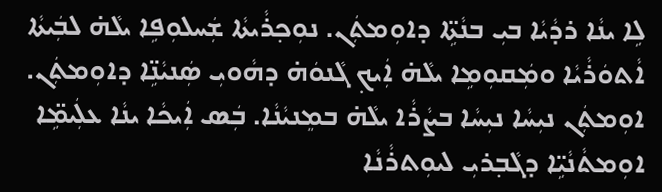ܠܹܐ ܝܢܵܐ ܪܕܵܝܵܐ ܒܝܼ ܒܢܵܬܹ̈ܐ ܕܐܘܼܡܬܲܢ. ܢܘܼܟ݂ܪܵܝܬܵܐ ܫܲܚܠܘܼܦܹܐ ܝܠܵܗ̇ ܠܒܲܝܬܵܐ ܐܵܬܘܿܪܵܝܵܐ ܘܡܲܩܘܼܡܹܐ ܝܠܵܗ̇ ܐܲܝܟ݂ ܓܵܢܘܿܗ̇ ܕܗܵܘܝܼ ܣܲܢܝܵܢܹ̈ܐ ܕܐܘܼܡܬܲܢ. ܐܘܼܡܬܲܢ ܢܝܼܚܵܐ ܢܝܼܚܵܐ ܒܨܵܪܵܐ ܝܠܵܗ̇ ܒܡܸܢܝܵܢܵܐ. ܒܲܣ ܐܲܝܟܵܐ ܝܢܵܐ ܥܠܲܝܡܹ̈ܐ ܐܘܼܡܬܵܢܵܝܹ̈ܐ ܕܓܵܒ݂ܪܝܼ ܠܝܘܼܬܪܵܢܵܐ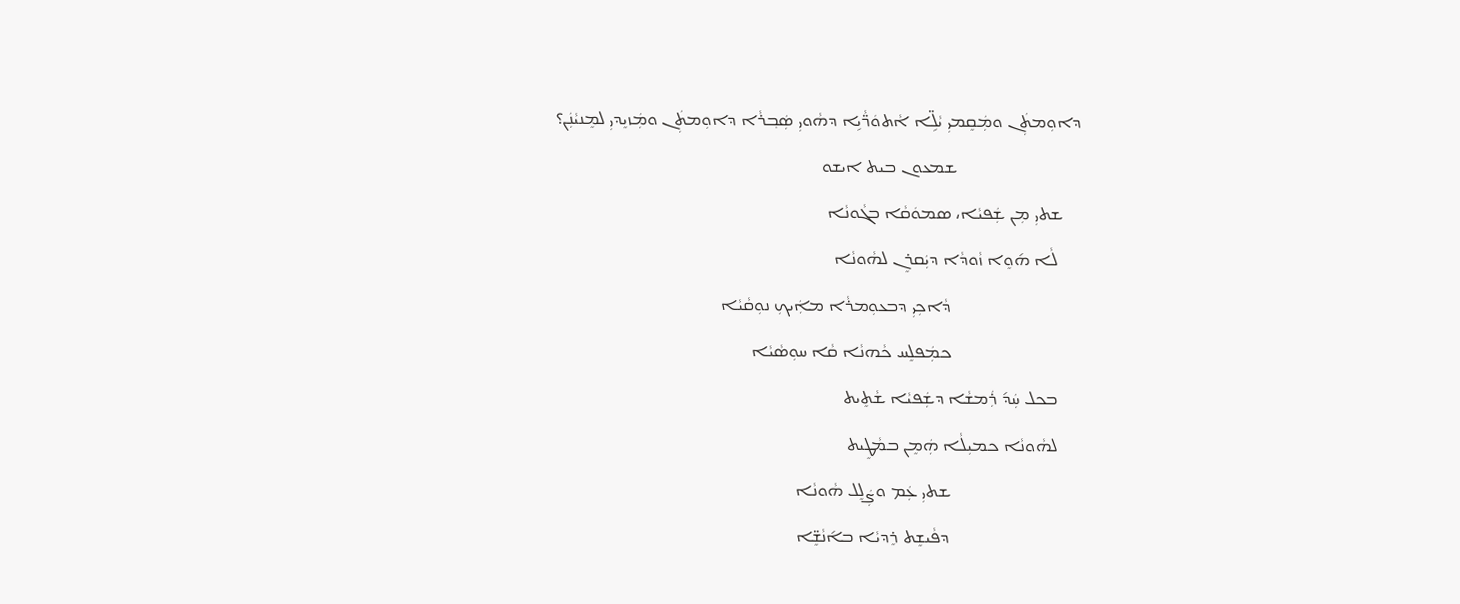ܕܐܘܼܡܬܲܢ ܘܡܲܩܸܡܝܼ ܝܵܠܹ̈ܐ ܐܵܬܘܿܖ̈ܵܝܹܐ ܕܗܵܘܝܼ ܣܲܒ݂ܪܵܐ ܕܐܘܼܡܬܲܢ ܘܡܲܙܝܸܕܝܼ ܠܡܸܢܝܵܢܲܢ؟
                            ܫܡܥܘܢ ܒܝܬ ܐܝܫܘ
    ܫܬܝܼ ܡܼܢ ܫܲܦܝܵܐ، ܣܡܘܿܩܵܐ ܒܓܵܘܢܵܐ
     ܠܵܐ ܗ݇ܘܸܐ ܙܵܘܕܵܐ ܕܝܲܩܪܸܢ ܠܗܵܘܢܵܐ
                             ܕܵܐܟܼܝܼ ܕܒܥܘܼܡܪܵܐ ܡܐܲܝܟܼ ܢܘܼܩܵܝܵܐ
                             ܟܡܲܦܠܸܚ ܟܵܗܢܵܐ ܩܵܐ ܚܘܼܣܵܝܵܐ
     ܒܟܠ ܚܲܕ݇ ܪܲܡܫܵܐ ܕܫܲܦܝܵܐ ܫܵܬܸܝܬ
     ܠܗܵܘܢܵܐ ܟܡܝܼܠܵܐ ܗܲܡܸܢ ܒܡܵܛܸܝܬ
                             ܫܬܝܼ ܥܲܡ ܘܨܲܠܸܠ ܗܵܘܢܵܐ
                             ܕܦܵܝܫܸܬ ܪܸܕܝܵܐ ܒܐ݇ܢܵܫܸ̈ܐ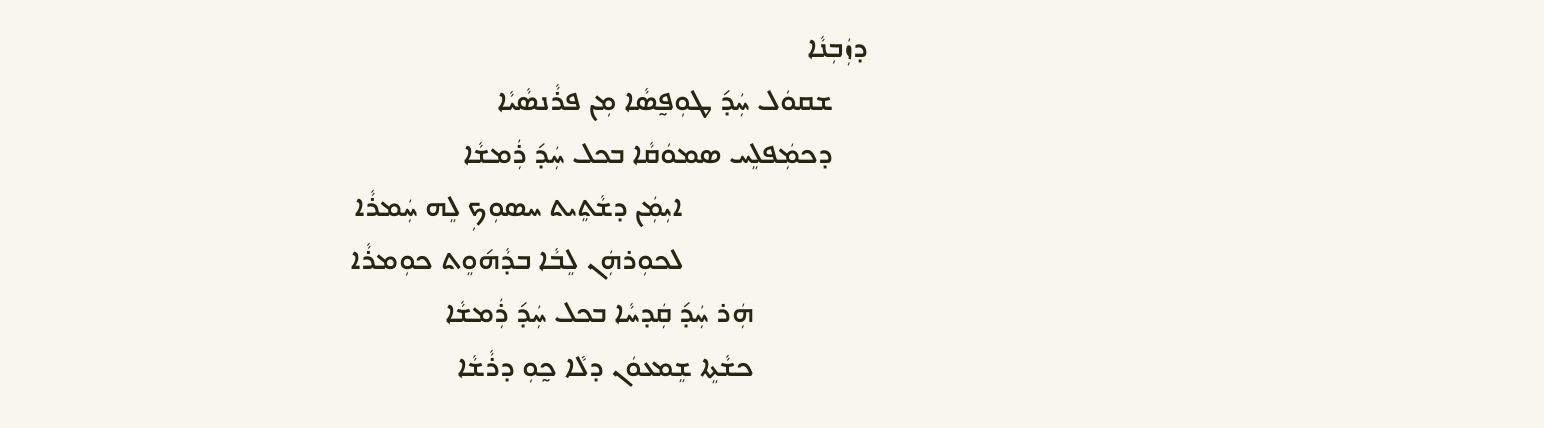ܕܙܲܒܼܢܵܐ
     ܫܩܘܿܠ ܚܲܕ݇ ܛܘܼܦ̰ܣܵܐ ܡܼܢ ܦܪܵܢܣܵܝܵܐ
     ܕܟܡܲܦܠܸܚ ܣܡܘܿܩܵܐ ܒܟܠ ܚܲܕ݇ ܪܲܡܫܵܐ
                          ܐܝܼܡܲܢ ܕܫܵܬܸܝܬ ܚܣܘܼܟܼ ܠܸܗ ܚܲܡܪܵܐ
                          ܠܟܘܼܪܗܲܢ ܠܸܒܵܐ ܒܕܵܗ݇ܘܸܬ ܟܘܼܡܪܵܐ
                ܗܲܪ ܚܲܕ݇ ܩܲܕܚܵܐ ܒܟܠ ܚܲܕ݇ ܪܲܡܫܵܐ
                ܟܫܵܬܸܐ ܫܸܡܥܘܿܢ ܕܠܵܐ ܟ̰ܘܼ ܕܪܵܫܵܐ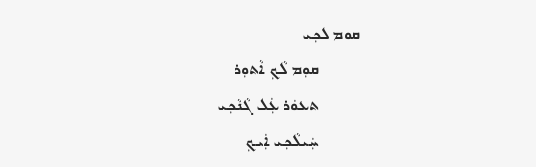ܩܘܡ ܠܟܼܝ
          ܩܘܼܡ ܠܵܟܼ ܐܵܬܘܼܪ
          ܬܥܘܿܪ ܥܲܠ ܓܵܢܵܟܼܝ
          ܚܲܝܠܵܟܼܝ ܐܲܝܟܼ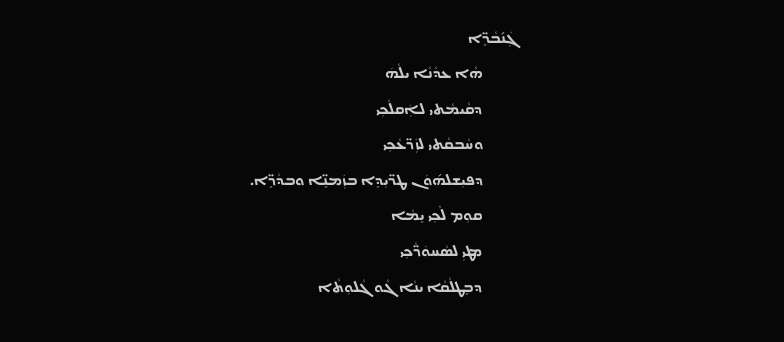ܓܲܢ݇ܒܵܖܸ̈ܐ
          ܗܵܐ ܥܕܵܢܵܐ ܝܠܵܗܿ
          ܕܩܵܝܡܵܬܝ ܠܐܲܩܠܵܟܼܝ
          ܘܚܵܒܩܵܬܝ ܠܙܲܖ̈ܥܵܟܼܝ
          ܕܦܝܼܫܠܗ݇ܘܿܢ ܛܖ̈ܝܼܕܸܐ ܒܙܲܡܢܸ̈ܐ ܘܒܕܵܖܸ̈ܐ.
          ܩܘܼܡ ܠܵܟܼܝ ܝܸܡܵܐ
          ܡܛܝܼ ܠܣܵܚܘܿܖ̈ܵܟܼܝ
          ܕܒܸܛܠܵܩܵܐ ܝܢܵܐ ܓܵܘ ܓܵܠܘܼܬܵܐ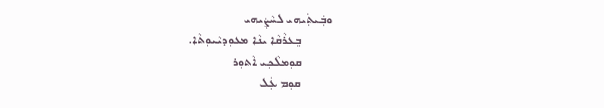ܘܒܲܝܬܲܝܗܝ ܠܚܵܨܲܝܗܝ
          ܒܸܥܪܵܩܵܐ ܝܢܵܐ ܡܥܘܼܕܝܵܝܘܼܬܵܐ.
          ܩܘܼܡܠܵܟܼܝ ܐܵܬܘܼܪ
          ܩܘܼܡ ܥܲܠ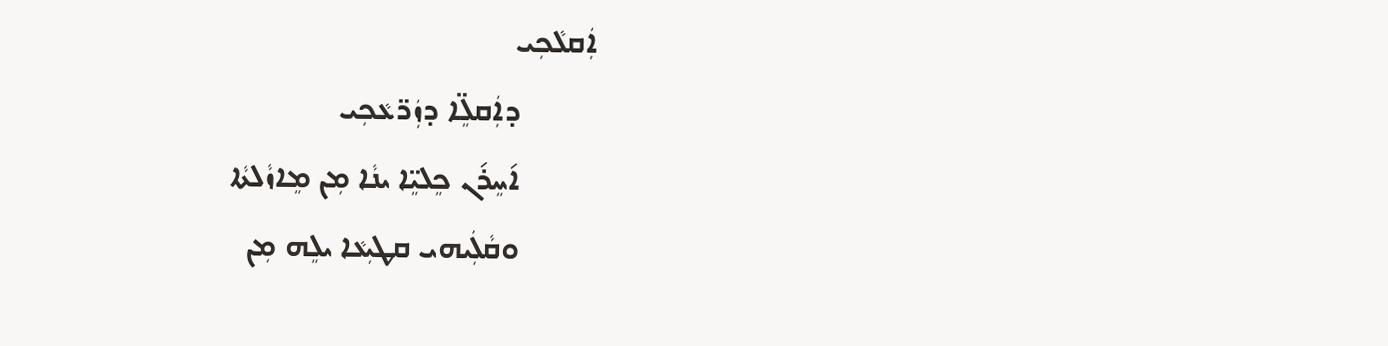ܐܲܩܠܵܟܼܝ
          ܕܐܲܩܠܸ̈ܐ ܕܙܲܖ̈ܥܵܟܼܝ
          ܐ݇ܚܸܪ݇ܢ ܟܸܠܝܸ̈ܐ ܝܢܵܐ ܡܼܢ ܡܸܐܙܵܠܬܵܐ
          ܘܩܵܠܲܝܗܝ ܩܛܝܼܥܵܐ ܝܠܸܗ ܡܼܢ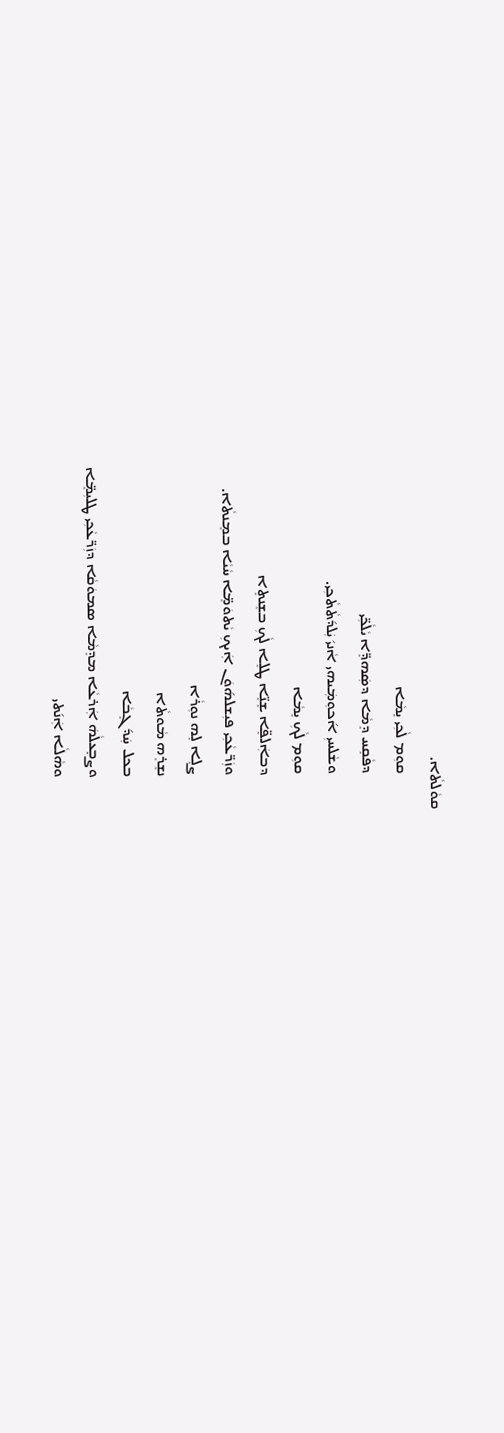ܩܘܵܠܬܵܐ.
          ܩܘܼܡ ܠܵܟܼܝ ܝܸܡܵܐ
          ܕܦܵܩܸܚ ܕܸܡܵܐ ܕܣܲܗܕܸ̈ܐ ܝܵܠܵܟܼ̈ܝ
          ܘܫܵܠܚܝܼ ܐ݇ܟܘܼܡܲܝܗܝ ܐܵܢܝ݇ ܝܲܠܕ݇ܬܵܬܵܟܼܝ.
          ܩܘܼܡ ܠܵܟܼ ܝܸܡܵܐ
          ܕܒܐܲܠܦܸ̈ܐ ܫܸܢܸ̈ܐ ܛܠܸܐ ܠܵܟܼ ܒܫܸܢܬܸܐ
          ܘܙܲܖ̈ܥܵܟܼܝ ܦܝܼܫܠܗ݇ܘܿܢ ܐܲܝܟܼ ܝܵܬܘܿܡܸ̈ܐ ܚܵܝܵܐ ܒܡܸܢܬܵܐ.
          ܨܠܸܐ ܠܸܗ ܢܘܼܪܵܐ
          ܢܫܸܪܸܗ ܡܵܘܬܵܐ
          ܒܟܠ ܚܲܕ݇ ܓܸܒܵܐ
          ܘܨܒܼܸܥܠܵܗܿ ܐܲܪܥܵܐ ܡܕܸܡܵܐ ܣܡܘܿܩܵܐ ܕܙܲܖ̈ܥܵܟܼܝ ܛܠܝܼܡܸ̈ܐ
          ܘܗܵܠܵܐ ܐܲܢ݇ܬܝ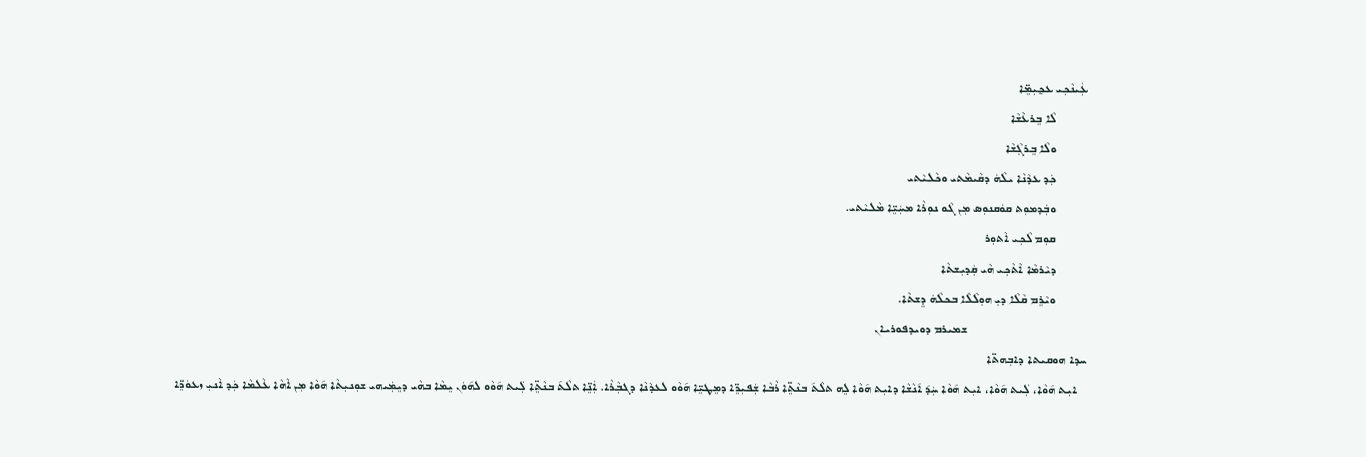ܥܲܝܢܵܟܼܝ ܥܟ̰ܝܼܡܸ̈ܐ
          ܠܵܐ ܒܸܪܥܵܫܵܐ
          ܘܠܵܐ ܒܸܪܓܼܵܫܵܐ
          ܟܲܕ ܥܕܵܢܵܐ ܝܠܵܗܿ ܕܩܵܝܡܵܬܝ ܘܟܵܠܝܵܬܝ
          ܘܒܲܕܡܘܼܬ ܩܘܿܩܢܘܼܣ ܡܼܢ ܓܵܘ ܢܘܼܪܵܐ ܡܚܲܝܸ̈ܐ ܡܵܠܝܵܬܝ.
          ܩܘܼܡ ܠܵܟܼܝ ܐܵܬܘܼܪ
          ܕܝܵܪܡܵܐ ܐܵܬܵܟܼܝ ܗܵܝ ܩܲܕܝܼܫܬܵܐ
          ܘܝܵܪܸܡ ܩܵܠܵܐ ܕܝܼ ܗܘܼܠܵܠܵܐ ܒܟܠܵܗܿ ܕܸܫܬܵܐ.
                                      ܫܡܝܪܡ ܕܘܝܕܦܘܪܝܐܢ
ܚܕܐ ܗܘܩܝܬܐ ܕܐܒܼܗܬ̈ܐ
   ܐܝܼܬ ܗ݇ܘܵܐ، ܠܲܝܬ ܗ݇ܘܵܐ، ܐܝܼܬ ܗ݇ܘܵܐ ܚܲܕ݇ ܐ݇ܢܵܫܵܐ ܕܐܝܼܬ ܗ݇ܘܵܐ ܠܸܗ ܬܠܵܬ݇ ܒܢܵܬܸ̈ܐ ܪܵܒܵܐ ܫܲܦܝܼܖܸ̈ܐ ܕܡܸܛܝܸ̈ܐ ܗ݇ܘܵܘ ܠܥܕܵܢܵܐ ܕܓܒܼܵܪܵܐ. ܐܲܢܸ̈ܐ ܬܠܵܬ݇ ܒܢܵܬܸ̈ܐ ܠܲܝܬ ܗ݇ܘܵܘ ܠܗ݇ܘܿܢ ܝܸܡܵܐ ܒܗܵܝ ܕܝܸܡܲܝܗܝ ܫܘܼܢܝܼܬܵܐ ܗ݇ܘܵܐ ܡܼܢ ܐܵܗܵܐ ܥܵܠܡܵܐ ܟܲܕ ܐܵܢܝܼ ܙܥܘܿܖܸ̈ܐ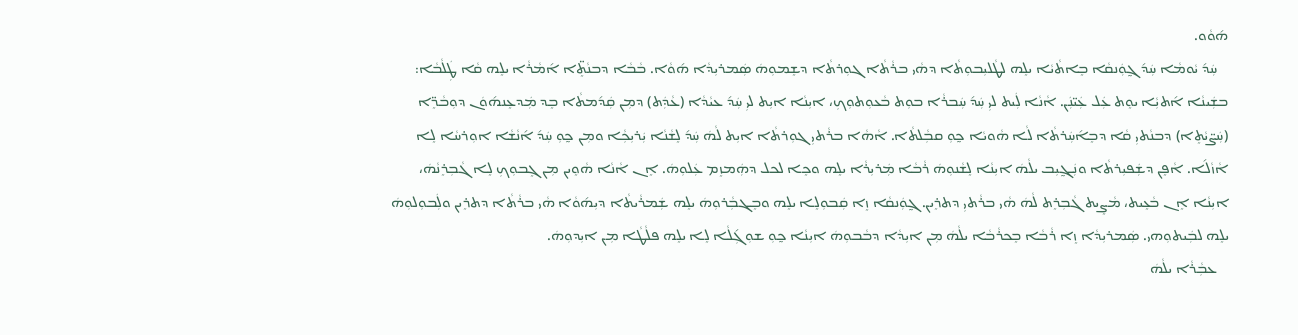ܗ݇ܘܵܘ.
   ܚܲܕ݇ ܝܵܘܡܵܐ ܚܲܕ݇ ܓ̰ܘܲܢܩܵܐ ܒܸܐܬܵܝܵܐ ܝܠܸܗ ܠܛܵܠܝܼܒܘܼܬܵܐ ܕܗܵܝ ܒܪܵܬܵܐ ܓܘܼܪܬܵܐ ܕܫܸܡܘܼܗܿ ܣܲܡܪܝܼܕܵܐ ܗ݇ܘܵܐ. ܒܵܒܵܐ ܕܒܢܵܬܸ̈ܐ ܐ݇ܡܵܪܵܐ ܝܠܸܗ ܩܵܐ ܛܲܠܵܒܵܐ: ܒܫܲܝܢܵܐ ܐ݇ܬܝܼܵܐ ܝܘܸܬ ܥܲܠ ܥܲܝ̈ܢܲܢ. ܐܵܢܵܐ ܠܲܝܬ ܠܝܼ ܚܲܕ݇ ܚܲܒܪܵܐ ܒܘܼܬ ܒܵܥܘܼܬܘܼܟܼ، ܐܝܼܢܵܐ ܐܝܼܬ ܠܝܼ ܚܲܕ݇ ܥܝܵܕܵܐ (ܥܵܕܲܬ) ܕܡܼܢ ܩܲܕ݇ܡܬܵܐ ܒܸܕ ܡܲܕܥܸܢܗ݇ܘܿܢ ܕܘܼܒܵܖܸ̈ܐ (ܚܲܨ̈ܝܵܬܸܐ) ܕܒܢܵܬܝܼ ܩܵܐ ܕܒܸܐ݇ܚܲܪܬܵܐ ܠܵܐ ܗܵܘܝܵܐ ܟ̰ܘܼ ܩܒܼܵܠܬܵܐ. ܐܵܗܵܐ ܒܪܵܬܝܼ ܓܘܼܪܬܵܐ ܐܝܼܬ ܠܵܗܿ ܚܲܕ݇ ܠܸܫܵܢܵܐ ܝܲܪܝܼܟܼܵܐ ܘܡܼܢ ܟ̰ܘܼ ܚܲܕ݇ ܐ݇ܢܵܫܵܐ ܐܘܼܪܚܵܐ ܠܸܐ ܐܵܙܵܠ݇ܐ. ܐܵܦܸܢ ܕܫܲܦܝܼܪܬܵܐ ܘܢܲܓ̰ܝܼܒ ܝܠܵܗܿ ܐܝܼܢܵܐ ܠܸܫܵܢܘܼܗܿ ܪܵܒܵܐ ܡܲܪܝܼܪܵܐ ܝܠܸܗ ܘܟܸܐ ܠܟܠ ܕܗܲܡܙܸܡ ܥܲܠܘܼܗܿ. ܐܸܢ ܐܵܢܵܐ ܗܵܘܸܝܢ ܡܼܢ ܓܸܒܘܼܟܼ ܠܸܐ ܓܵܒܼܪܸܢܵܗܿ، ܐܝܼܢܵܐ ܐܸܢ ܒܵܥܸܝܬ، ܡܵܨܸܝܬ ܓܵܒܼܪܸܬ ܠܵܗܿ ܗܵܝ ܒܪܵܬܝܼ ܕܬܪܸܝܢ. ܓ̰ܘܲܢܩܵܐ ܙܸܐ ܩܲܒܘܼܠܸܐ ܝܠܸܗ ܘܒܸܓܒܼܵܪܘܼܗܿ ܝܠܸܗ ܫܲܡܪܵܝܬܵܐ ܕܝܼܗ݇ܘܵܐ ܗܵܝ ܒܪܵܬܵܐ ܕܬܪܸܝܢ ܘܠܲܒܘܼܠܘܼܗܿ ܝܠܸܗ ܠܒܲܝܬܘܼܗܝ. ܣܲܡܪܝܼܕܵܐ ܙܸܐ ܪܵܒܵܐ ܒܸܟܪܵܒܵܐ ܝܠܵܗܿ ܡܼܢ ܐܝܼܕܵܐ ܕܒܵܒܘܼܗܿ ܐܝܼܢܵܐ ܟ̰ܘܼ ܫܘܼܓܼ݇ܠܵܐ ܠܸܐ ܝܠܸܗ ܦܠܵܛܵܐ ܡܼܢ ܐܝܼܕܘܼܗܿ.
   ܥܒܼܵܪܵܐ ܝܠܵܗܿ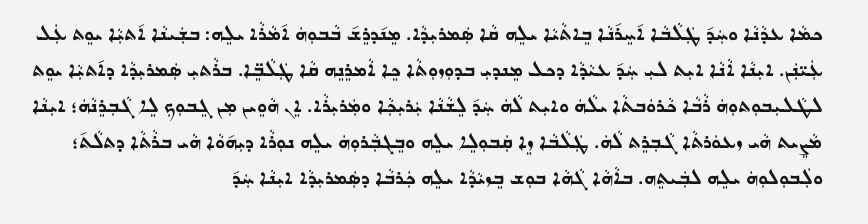ܟܡܵܐ ܥܕܵܢܵܐ ܘܚܲܕ݇ ܛܲܠܵܒܵܐ ܐ݇ܚܸܪ݇ܢܵܐ ܒܸܐܬܵܝܵܐ ܝܠܸܗ ܩܵܐ ܣܲܡܪܝܼܕܵܐ. ܡܸܢ݇ܕܪܸܫ݇ ܒܵܒܘܼܗܿ ܐ݇ܡܵܪܵܐ ܝܠܸܗ: ܒܫܲܝܢܵܐ ܐ݇ܬܝܼܵܐ ܝܘܸܬ ܥܲܠ ܥܲܝ̈ܢܲܢ. ܐܝܼܢܵܐ ܐܵܢܵܐ ܐܝܼܬ ܠܝܼ ܚܲܕ݇ ܥܝܵܕܵܐ ܕܟܠ ܡܸܢܕܝܼ ܒܕܘܼܙܘܼܬܵܐ ܟܸܐ ܐܵܡܪܸܢܸܗ ܩܵܐ ܛܲܠܵܒܸ̈ܐ. ܒܪܵܬܝܼ ܣܲܡܪܝܼܕܵܐ ܕܐ݇ܬܝܼܵܐ ܝܘܸܬ ܠܛܵܠܝܼܒܘܼܬܘܼܗܿ ܪܵܒܵܐ ܟܵܪܘܿܒܬܵܐ ܝܠܵܗܿ ܘܐܝܼܬ ܠܵܗܿ ܚܲܕ݇ ܠܸܫܵܢܵܐ ܝܲܪܝܼܟܼܵܐ ܘܡܲܪܝܼܪܵܐ. ܐܸܢ ܗܵܘܸܝܢ ܡܼܢ ܓܸܒܘܼܟܼ ܠܸܐ ܓܵܒܼܪܸܢܵܗܿ؛ ܐܝܼܢܵܐ ܡܵܨܸܝܬ ܗܵܝ ܙܥܘܿܪܬܵܐ ܓܵܒܼܪܸܬ ܠܵܗܿ. ܛܲܠܵܒܵܐ ܙܸܐ ܩܲܒܘܼܠܸܐ ܝܠܸܗ ܘܒܸܓܒܼܵܪܘܼܗܿ ܝܠܸܗ ܢܘܼܪܵܐ ܕܝܼܗ݇ܘܵܐ ܗܵܝ ܒܪܵܬܵܐ ܕܬܠܵܬ݇؛ ܘܠܲܒܘܼܠܘܼܗܿ ܝܠܸܗ ܠܒܲܝܬܸܗ. ܒܐܵܗܵܐ ܓܵܗܵܐ ܒܘܼܫ ܒܸܙܝܵܕܵܐ ܝܠܸܗ ܟܲܪܒܵܐ ܕܣܲܡܪܝܼܕܵܐ ܐܝܼܢܵܐ ܚܲܕ݇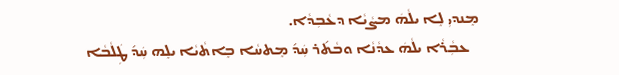ܡܸܢܕܝܼ ܠܸܐ ܝܠܵܗܿ ܡܨܵܝܵܐ ܕܥܵܒܼܕܵܐ.
   ܥܒܼܵܪܵܐ ܝܠܵܗܿ ܥܕܵܢܵܐ ܘܒܵܬ݇ܪ ܚܲܕ݇ ܡܸܬܚܵܐ ܒܸܐܬܵܝܵܐ ܝܠܸܗ ܚܲܕ݇ ܛܲܠܵܒܵܐ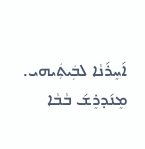ܐ݇ܚܸܪ݇ܢܵܐ ܠܒܲܝܬܲܝܗܝ. ܡܸܢ݇ܕܪܸܫ݇ ܒܵܒܵܐ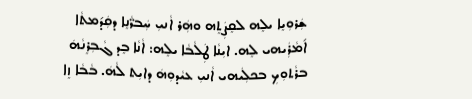ܫܲܪܘܼܝܸܐ ܝܠܸܗ ܠܩܸܨܲܬܸܗ ܘܗܲܪ ܐܵܢܝܼ ܚܲܒܖ̈ܵܢܸܐ ܕܩܲܕ݇ܡܬܵܐ ܐ݇ܡܵܪܲܝܗܝ ܠܸܗ. ܐܝܼܢܵܐ ܛܲܠܵܒܵܐ ܝܠܸܗ: ܐܵܢܵܐ ܒܸܕ ܓܵܒܼܪܸܢܵܗܿ ܒܪܵܬܘܼܟܼ ܒܟܠܲܝܗܝ ܐܵܢܝܼ ܥܝܵܕܘܼܗܿ ܕܐܝܼܬ ܠܵܗܿ. ܒܵܒܵܐ ܙܸܐ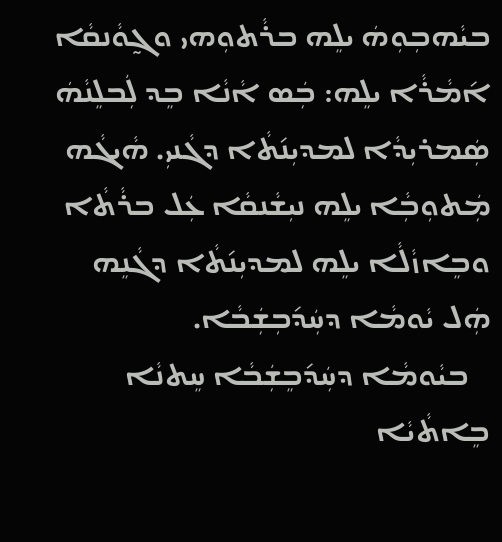ܒܝܵܗܒܼܘܼܗܿ ܝܠܸܗ ܒܪܵܬܘܼܗܝ ܘܓ̰ܘܵܢܩܵܐ ܐ݇ܡܵܪܵܐ ܝܠܸܗ: ܒܲܣ ܐܵܢܵܐ ܒܸܕ ܠܲܒܠܸܢܵܗܿ ܣܲܡܪܝܼܕܵܐ ܠܡܕܝܼܢ݇ܬܵܐ ܕܓܵܢܝܼ. ܗܵܝܓܵܗ ܡܲܬܘܼܒܼܵܐ ܝܠܸܗ ܢܝܼܫܵܢܩܵܐ ܥܲܠ ܒܪܵܬܵܐ ܘܒܸܐܙܵܠܵܐ ܝܠܸܗ ܠܡܕܝܼܢ݇ܬܵܐ ܕܓܵܢܸܗ ܗܲܠ ܝܵܘܡܵܐ ܕܚܲܕ݇ܒܼܫܲܒܵܐ.
   ܒܝܵܘܡܵܐ ܕܚܲܕ݇ܒܸܫܲܒܵܐ ܚܸܬܢܵܐ ܒܸܐܬܵܝܵܐ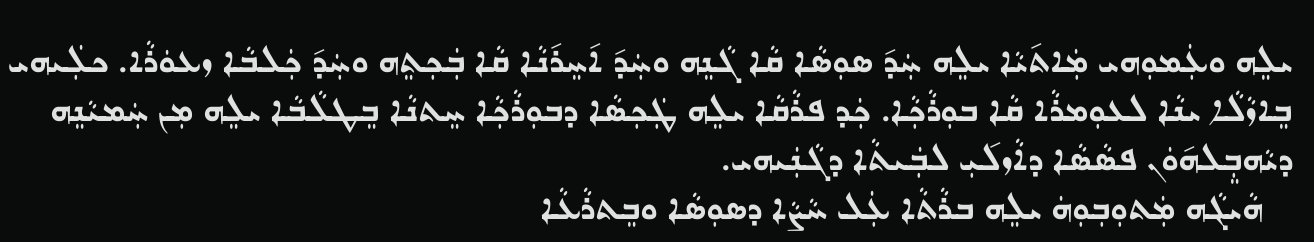ܝܠܸܗ ܘܥܲܡܘܼܗܝ ܡܲܐܬ݇ܝܵܐ ܝܠܸܗ ܚܲܕ݇ ܣܘܼܣܵܐ ܩܵܐ ܓܵܢܸܗ ܘܚܲܕ݇ ܐ݇ܚܸܪ݇ܢܵܐ ܩܵܐ ܒܲܟܼܬܸܗ ܘܚܲܕ݇ ܟܲܠܒܵܐ ܙܥܘܿܪܵܐ. ܟܠܲܝܗܝ ܒܸܐܙܵܠܵܐ ܝܢܵܐ ܠܥܘܼܡܪܵܐ ܩܵܐ ܒܘܼܪܵܟܼܵܐ. ܟܲܕ ܦܪܵܩܵܐ ܝܠܸܗ ܛܲܟܼܣܵܐ ܕܒܘܼܪܵܟܼܵܐ ܚܸܬܢܵܐ ܒܸܛܠܵܒܵܐ ܝܠܸܗ ܡܼܢ ܚܲܡܝܵܢܸܗ ܕܝܵܗܒܼܸܠܗ݇ܘܿܢ ܦܣܵܣܵܐ ܕܐܵܙܠ݇ܝܼ ܠܒܲܝܬܵܐ ܕܓܵܢܲܝܗܝ.
   ܗܵܝܓܵܗ ܡܲܬܘܼܒܼܘܼܗܿ ܝܠܸܗ ܒܪܵܬܵܐ ܥܲܠ ܚܵܨܵܐ ܕܣܘܼܣܵܐ ܘܒܸܬܪܵܥܵܐ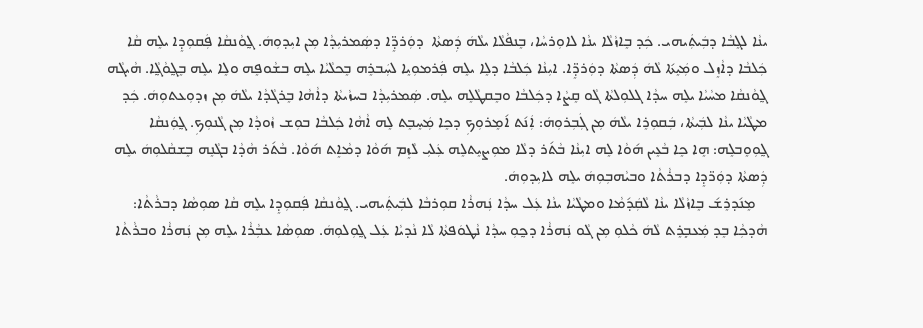ܝܢܵܐ ܠܓܸܒܵܐ ܕܒܲܝܬܲܝܗܝ. ܟܲܕ ܒܸܐܙܵܠܵܐ ܝܢܵܐ ܠܐܘܼܪܚܵܐ، ܒܸܢܦܵܠܵܐ ܝܠܵܗܿ ܕܲܣܬܵܐ  ܕܘܲܪܕܸ̈ܐ ܕܣܲܡܪܝܼܕܵܐ ܡܼܢ ܐܝܼܕܘܼܗܿ. ܓ̰ܘܵܢܩܵܐ ܦܲܩܘܼܕܸܐ ܝܠܸܗ ܩܵܐ ܟܲܠܒܵܐ ܕܐܵܙܸܠ ܘܡܲܝܸܬ݇ܐ ܠܵܗܿ ܕܲܣܬܵܐ ܕܘܲܪܕܸ̈ܐ. ܐܝܼܢܵܐ ܟܲܠܒܵܐ ܕܠܸܐ ܝܠܸܗ ܦܲܪܡܘܼܝܸܐ ܠܚܲܒܪܸܗ ܒܸܟܠܵܝܵܐ ܝܠܸܗ ܒܫܵܘܦܸܗ ܘܠܸܐ ܝܠܸܗ ܒܸܓ̰ܘܵܓ̰ܵܐ. ܗܵܝܓܵܗ ܓ̰ܘܵܢܩܵܐ ܡܚܵܝܵܐ ܝܠܸܗ ܚܕܵܐ ܓܠܘܼܠܬܵܐ ܓܵܘ ܩܸܨܵܐ ܕܟܲܠܒܵܐ ܘܒܸܩܛܵܠܸܗ ܝܠܸܗ. ܣܲܡܪܝܼܕܵܐ ܒܚܙܵܝܬܵܐ ܕܐܵܗܵܐ ܒܸܪܓܵܕܵܐ ܝܠܵܗܿ ܡܼܢ ܙܕܘܼܥܬܘܼܗܿ. ܟܲܕ ܡܛܵܝܵܐ ܝܢܵܐ ܠܒܲܝܬܵܐ، ܒܲܩܘܼܪܸܐ ܝܠܵܗܿ ܡܼܢ ܓܲܒܼܪܘܼܗܿ: ܐܲܢ݇ܬ ܐ݇ܡܸܪܘܼܟܼ ܕܟܸܐ ܡܲܚܸܒܸܬ ܠܸܗ ܐܵܗܵܐ ܟܲܠܒܵܐ ܒܘܼܫ ܙܵܘܕܵܐ ܡܼܢ ܓܵܢܘܼܟܼ. ܓ̰ܘܲܢܩܵܐ ܓ̰ܘܼܘܸܒܠܸܗ: ܗܸܐ ܟܸܐ ܒܵܥܸܝܢ ܗ݇ܘܵܐ ܠܸܗ ܐܝܼܢܵܐ ܒܵܬ݇ܪ ܕܠܵܐ ܡܘܼܨܝܸܬܠܸܗ ܥܲܠܝܼ ܠܵܙܸܡ ܗ݇ܘܵܐ ܕܡܵܐܸܬ ܗ݇ܘܵܐ. ܒܵܬ݇ܪ ܗܵܕܵܐ ܒܓܵܢܸܗ ܒܸܫܩܵܠܘܼܗܿ ܝܠܸܗ ܕܲܣܬܵܐ ܕܘܲܖ̈ܕܸܐ ܕܒܪܵܬܵܐ ܘܒܝܵܗܒܼܘܼܗܿ ܝܠܸܗ ܠܐܝܼܕܘܼܗܿ.
   ܡܸܢ݇ܕܪܸܫ݇ ܒܸܐܙܵܠܵܐ ܝܢܵܐ ܠܵܩܲܕ݇ܡܵܐ ܘܡܛܵܝܵܐ ܝܢܵܐ ܥܲܠ ܚܕܵܐ ܢܲܗܪܵܐ ܩܘܼܪܒܵܐ ܠܒܲܝܬܲܝܗܝ. ܓ̰ܘܵܢܩܵܐ ܦܲܩܘܼܕܸܐ ܝܠܸܗ ܩܵܐ ܣܘܼܣܵܐ ܕܒܪܵܬܵܐ: ܗܵܕܟܼܵܐ ܒܸܕ ܡܲܥܒܼܸܪܸܬ ܠܵܗܿ ܟܵܠܘܼ ܡܼܢ ܓܵܘ ܢܲܗܪܵܐ ܕܟ̰ܘܼ ܚܕܵܐ ܢܵܛܘܿܦܬܵܐ ܠܵܐ ܢܵܕܝܵܐ ܥܲܠ ܓ̰ܘܼܠܘܼܗܿ. ܣܘܼܣܵܐ ܥܒܼܵܪܵܐ ܝܠܸܗ ܡܼܢ ܢܲܗܪܵܐ ܘܒܪܵܬܵܐ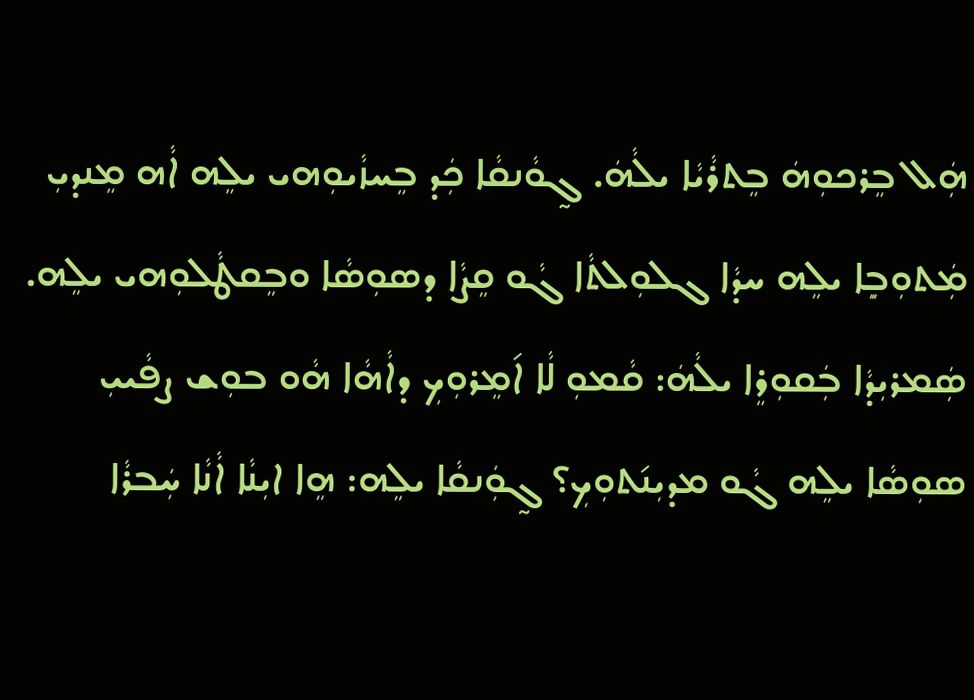ܗܲܠ ܒܸܪܟܘܼܗܿ ܒܸܬܪܵܝܵܐ ܝܠܵܗܿ. ܓ̰ܘܵܢܩܵܐ ܟܲܕ ܒܸܚܙܵܝܘܼܗܝ ܝܠܸܗ ܐܵܗ ܡܸܢܕܝܼ ܡܲܬܘܼܒܼܸܐ ܝܠܸܗ ܚܕܵܐ ܓܠܘܼܠܬܵܐ ܓܵܘ ܩܸܨܵܐ ܕܣܘܼܣܵܐ ܘܒܸܩܛܵܠܘܼܗܝ ܝܠܸܗ. ܣܲܡܪܝܼܕܵܐ ܒܲܩܘܼܪܸܐ ܝܠܵܗܿ: ܩܵܡܘܼ ܠܵܐ ܐ݇ܡܸܪܘܼܟܼ ܕܐܵܗܵܐ ܗܵܘ ܒܘܼܫ ܨܦܵܝܝܼ ܣܘܼܣܵܐ ܝܠܸܗ ܓܵܘ ܡܕܝܼܢ݇ܬܘܼܟܼ؟ ܓ̰ܘܲܢܩܵܐ ܝܠܸܗ: ܗܸܐ ܐܝܼܢܵܐ ܐܵܢܵܐ ܚܲܒܪܵܐ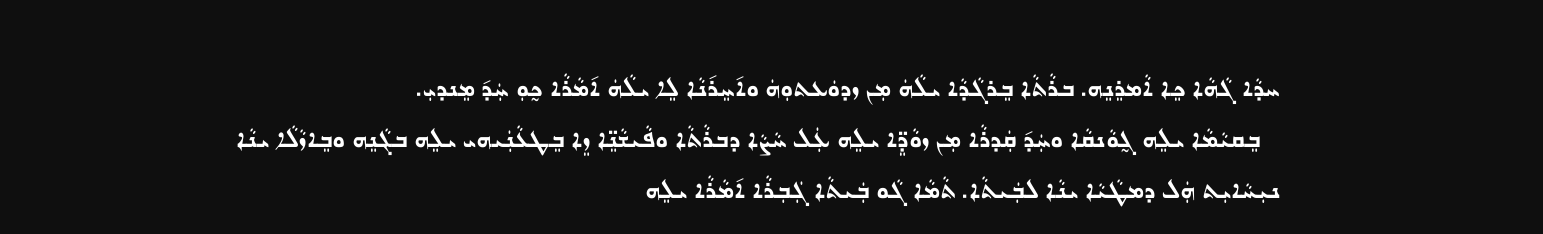ܚܕܵܐ ܓܵܗܵܐ ܟܸܐ ܐܵܡܪܸܢܸܗ. ܒܪܵܬܵܐ ܒܸܪܓܵܕܵܐ ܝܠܵܗܿ ܡܼܢ ܙܕܘܿܥܬܘܼܗܿ ܘܐ݇ܚܸܪ݇ܢܵܐ ܠܸܐ ܝܠܵܗܿ ܐ݇ܡܵܪܵܐ ܟ̰ܘܼ ܚܲܕ݇ ܡܸܢܕܝܼ.
   ܒܸܩܝܵܡܵܐ ܝܠܸܗ ܓ̰ܘܵܢܩܵܐ ܘܚܲܕ݇ ܩܲܕܪܵܐ ܡܼܢ ܙܘܵܕܸ̈ܐ ܝܠܸܗ ܥܲܠ ܚܵܨܵܐ ܕܒܪܵܬܵܐ ܘܦܵܝܫܵܢܸ̈ܐ ܙܸܐ ܒܸܛܥܵܢܲܝܗܝ ܝܠܸܗ ܒܓܵܢܸܗ ܘܒܸܐܙܵܠܵܐ ܝܢܵܐ ܢܝܼܚܵܐܝܼܬ ܗܲܠ ܕܡܛܵܝܵܐ ܝܢܵܐ ܠܒܲܝܬܵܐ. ܬܵܡܵܐ ܓܵܘ ܒܲܝܬܵܐ ܓܲܒܼܪܵܐ ܐ݇ܡܵܪܵܐ ܝܠܸܗ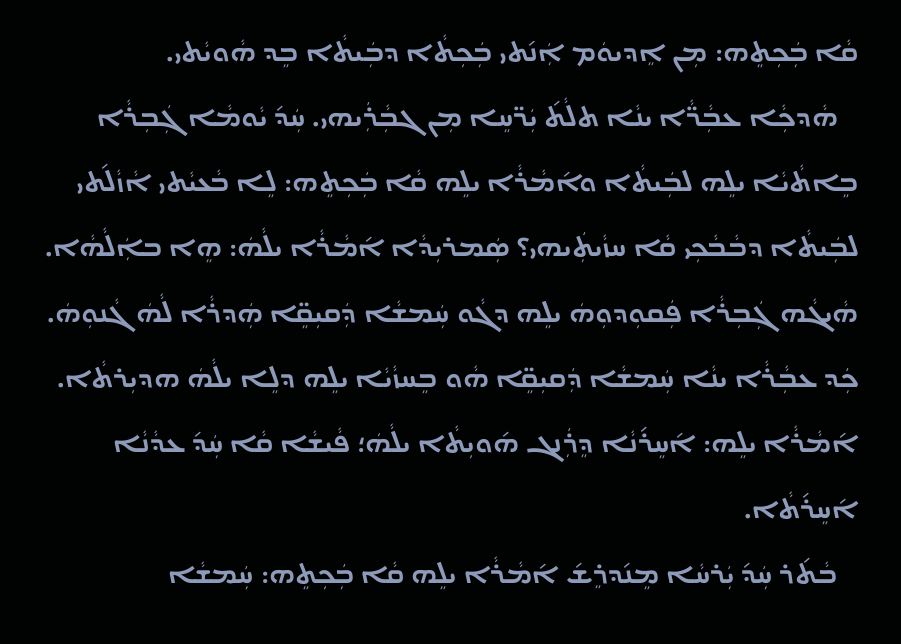ܩܵܐ ܒܲܟܼܬܸܗ: ܡܼܢ ܐܸܕܝܘܿܡ ܐܲܢ݇ܬܝ ܒܲܟܼܬܵܐ ܕܒܲܝܬܵܐ ܒܸܕ ܗܵܘܝܵܬܝ.
   ܗܵܕܟܼܵܐ ܥܒܼܵܖ̈ܵܐ ܝܢܵܐ ܬܠܵܬ݇ ܝܲܖ̈ܚܸܐ ܡܼܢ ܓܒܼܵܪܲܝܗܝ. ܚܲܕ݇ ܝܵܘܡܵܐ ܓܲܒܼܪܵܐ ܒܸܐܬܵܝܵܐ ܝܠܸܗ ܠܒܲܝܬܵܐ ܘܐ݇ܡܵܪܵܐ ܝܠܸܗ ܩܵܐ ܒܲܟܼܬܸܗ: ܠܸܐ ܒܵܥܝܵܬܝ ܐܵܙܵܠ݇ܬܝ ܠܒܲܝܬܵܐ ܕܒܵܒܵܟܼܝ ܩܵܐ ܚܙܵܝܬܲܝܗܝ؟ ܣܲܡܪܝܼܕܵܐ ܐ݇ܡܵܪܵܐ ܝܠܵܗܿ: ܗܸܐ ܒܐܲܠܵܗܵܐ. ܗܵܝܓܵܗ ܓܲܒܼܪܵܐ ܦܲܩܘܼܕܘܼܗܿ ܝܠܸܗ ܕܓܵܘ ܚܲܡܫܵܐ ܕܲܩܝܼܩܸ̈ܐ ܗܲܕܪܵܐ ܠܵܗܿ ܓܵܢܘܼܗܿ. ܟܲܕ ܥܒܼܵܪܵܐ ܝܢܵܐ ܚܲܡܫܵܐ ܕܲܩܝܼܩܸ̈ܐ ܗܵܘ ܒܸܚܙܵܝܵܐ ܝܠܸܗ ܕܠܸܐ ܝܠܵܗܿ ܗܕܝܼܪܬܵܐ. ܐ݇ܡܵܪܵܐ ܝܠܸܗ: ܐ݇ܚܸܪ݇ܢܵܐ ܕܸܪܲܢܓ ܗ݇ܘܝܼܬܵܐ ܝܠܵܗܿ؛ ܦܵܝܫܵܐ ܩܵܐ ܚܲܕ݇ ܥܕܵܢܵܐ ܐ݇ܚܸܪ݇ܬܵܐ.
   ܒܵܬ݇ܪ ܚܲܕ݇ ܝܲܪܚܵܐ ܡܸܢ݇ܕܪܸܫ݇ ܐ݇ܡܵܪܵܐ ܝܠܸܗ ܩܵܐ ܒܲܟܼܬܸܗ: ܚܲܡܫܵܐ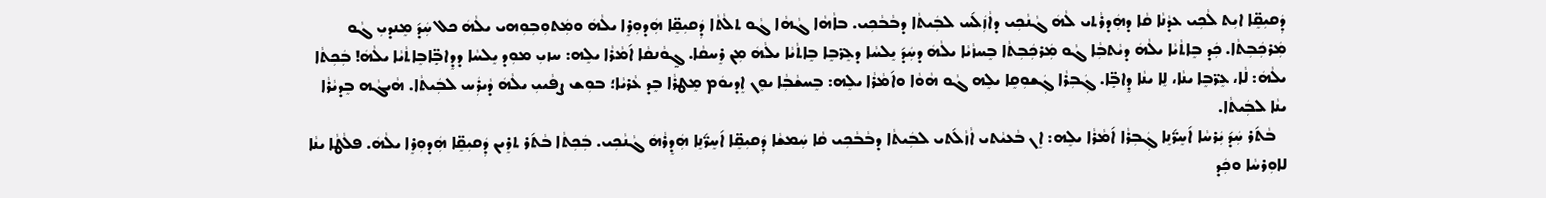ܕܲܩܝܼܩܸ̈ܐ ܐܝܼܬ ܠܵܟܼܝ ܥܕܵܢܵܐ ܩܵܐ ܕܗܲܕܪܵܬܝ ܠܵܗܿ ܓܵܢܵܟܼܝ ܕܐܵܙܲܠ݇ܚ ܠܒܲܝܬܵܐ ܕܒܵܒܵܟܼܝ. ܒܐܵܗܵܐ ܓܵܗܵܐ ܓܵܘ ܬܠܵܬܵܐ ܕܲܩܝܼܩܸ̈ܐ ܗܲܕܘܼܪܸܐ ܝܠܵܗܿ ܘܡܲܬܘܼܒܼܘܼܗܝ ܝܠܵܗܿ ܟܠ ܚܲܕ݇ ܡܸܢܕܝܼ ܓܵܘ ܡܲܪܟܲܒܼܬܵܐ. ܟܲܕ ܒܸܐܬܵܝܵܐ ܝܠܵܗܿ ܕܝܵܬܒܼܵܐ ܓܵܘ ܡܲܪܟܲܒܼܬܵܐ ܒܸܚܙܵܝܵܐ ܝܠܵܗܿ ܕܚܲܕ݇ ܝܸܠܚܵܐ ܕܥܸܖ̈ܒܸܐ ܒܸܐܬܵܝܵܐ ܝܠܵܗܿ ܡܼܢ ܪܸܚܩܵܐ. ܓ̰ܘܵܢܩܵܐ ܐ݇ܡܵܪܵܐ ܝܠܸܗ: ܚܙܝܼ ܡܘܼܕ ܝܸܠܚܵܐ ܕܕܸܐܒܼܸ̈ܐܒܸܐܬܵܝܵܐ ܝܠܵܗܿ! ܒܲܟܼܬܵܐ ܝܠܵܗܿ: ܠܵܐ، ܥܸܖ̈ܒܸܐ ܝܢܵܐ، ܠܸܐ ܝܢܵܐ ܕܸܐܒܼܸ̈ܐ. ܓܲܒܼܪܵܐ ܓܲܫܘܼܩܸܐ ܝܠܸܗ ܓܵܘ ܗܵܘܵܐ ܘܐ݇ܡܵܪܵܐ ܝܠܸܗ: ܒܸܚܫܵܒܼܵܐ ܝܘܸܢ ܐܸܕܝܘܿܡ ܡܸܛܪܵܐ ܒܸܕ ܥܵܪܝܵܐ؛ ܒܘܼܫ ܨܦܵܝܝܼ ܝܠܵܗܿ ܕܵܝܪܲܚ ܠܒܲܝܬܵܐ. ܗܵܝܓܵܗ ܒܸܕܝܵܪܵܐ ܝܢܵܐ ܠܒܲܝܬܵܐ.
   ܒܵܬ݇ܪ ܚܲܕ݇ ܝܲܪܚܵܐ ܐ݇ܚܸܖ̈݇ܢܸܐ ܓܲܒܼܪܵܐ ܐ݇ܡܵܪܵܐ ܝܠܸܗ: ܐܸܢ ܒܵܥܝܵܬܝ ܐܵܙܵܠ݇ܬܝ ܠܒܲܝܬܵܐ ܕܒܵܒܵܟܼܝ ܩܵܐ ܚܲܡܫܵܐ ܕܲܩܝܼܩܸ̈ܐ ܐ݇ܚܸܖ̈݇ܢܸܐ ܗܲܕܸܪܵܗܿ ܓܵܢܵܟܼܝ. ܒܲܟܼܬܵܐ ܒܵܬ݇ܪ ܬܪܸܝܢ ܕܲܩܝܼܩܸ̈ܐ ܗܲܕܘܼܪܸܐ ܝܠܵܗܿ. ܦܠܵܛܵܐ ܝܢܵܐ ܠܐܘܼܪܚܵܐ ܘܟܲܕ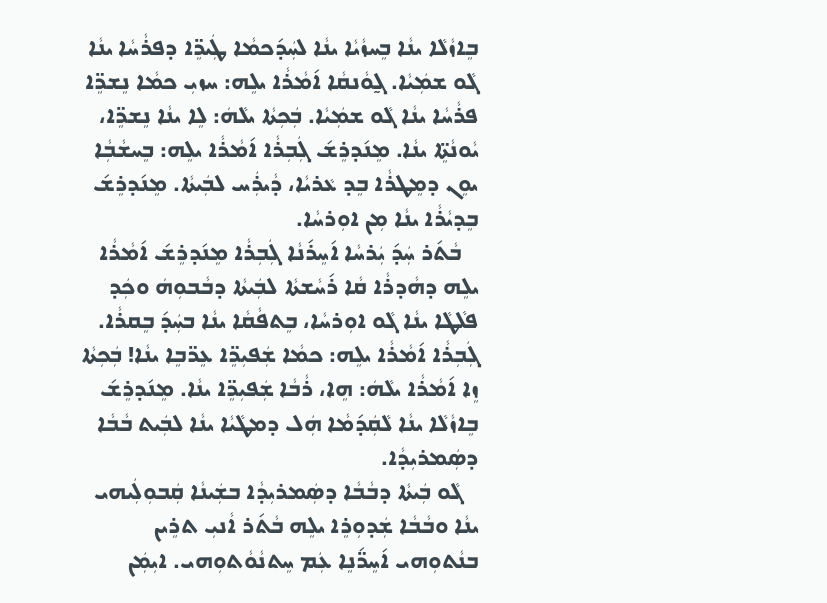ܒܸܐܙܵܠܵܐ ܝܢܵܐ ܒܸܚܙܵܝܵܐ ܝܢܵܐ ܠܚܲܕ݇ܟܡܵܐ ܛܲܝܖܸ̈ܐ ܕܦܪܵܚܵܐ ܝܢܵܐ ܓܵܘ ܫܡܲܝܵܐ. ܓ̰ܘܵܢܩܵܐ ܐ݇ܡܵܪܵܐ ܝܠܸܗ: ܚܙܝܼ ܟܡܵܐ ܢܸܫܖܸ̈ܐ ܦܪܵܚܵܐ ܝܢܵܐ ܓܵܘ ܫܡܲܝܵܐ. ܒܲܟܼܬܵܐ ܝܠܵܗܿ: ܠܸܐ ܝܢܵܐ ܢܸܫܖܸ̈ܐ، ܝܵܘܢܵܬܸ̈ܐ ܝܢܵܐ. ܡܸܢ݇ܕܪܸܫ݇ ܓܲܒܼܪܵܐ ܐ݇ܡܵܪܵܐ ܝܠܸܗ: ܒܸܚܫܵܒܼܵܐ ܝܘܸܢ ܕܡܸܛܪܵܐ ܒܸܕ ܥܵܪܝܵܐ، ܕܵܝܪܲܚ ܠܒܲܝܬܵܐ. ܡܸܢ݇ܕܪܸܫ݇ ܒܸܕܝܵܪܵܐ ܝܢܵܐ ܡܼܢ ܐܘܼܪܚܵܐ.
   ܒܵܬ݇ܪ ܚܲܕ݇ ܝܲܪܚܵܐ ܐ݇ܚܸܪ݇ܢܵܐ ܓܲܒܼܪܵܐ ܡܸܢ݇ܕܪܸܫ݇ ܐ݇ܡܵܪܵܐ ܝܠܸܗ ܕܗܵܕܪܵܐ ܩܵܐ ܪ݇ܚܵܫܬܵܐ ܠܒܲܝܬܵܐ ܕܒܵܒܘܼܗܿ ܘܟܲܕ ܦܠܵܛܵܐ ܝܢܵܐ ܓܵܘ ܐܘܼܪܚܵܐ، ܒܸܬܦܵܩܵܐ ܝܢܵܐ ܒܚܲܕ݇ ܒܸܩܪܵܐ. ܓܲܒܼܪܵܐ ܐ݇ܡܵܪܵܐ ܝܠܸܗ: ܟܡܵܐ ܫܲܦܝܼܖܸ̈ܐ ܥܸܖ̈ܒܸܐ ܝܢܵܐ! ܒܲܟܼܬܵܐ ܙܸܐ ܐ݇ܡܵܪܵܐ ܝܠܵܗܿ: ܗܸܐ، ܪܵܒܵܐ ܫܲܦܝܼܖܸ̈ܐ ܝܢܵܐ. ܡܸܢ݇ܕܪܸܫ݇ ܒܸܐܙܵܠܵܐ ܝܢܵܐ ܠܵܩܲܕ݇ܡܵܐ ܗܲܠ ܕܡܛܵܝܵܐ ܝܢܵܐ ܠܒܲܝܬ ܒܵܒܵܐ ܕܣܲܡܪܝܼܕܵܐ.
   ܓܵܘ ܒܲܝܬܵܐ ܕܒܵܒܵܐ ܕܣܲܡܪܝܼܕܵܐ ܒܫܲܝܢܵܐ ܩܲܒܘܼܠܲܝܗܝ ܝܢܵܐ ܘܒܵܒܵܐ ܫܲܕܘܼܪܸܐ ܝܠܸܗ ܒܵܬ݇ܪ ܐܵܢܝܼ ܬܪܸܝܢ ܒܢܵܬܘܼܗܝ ܐ݇ܚܸܖ̈݇ܢܸܐ ܥܲܡ ܚܸܬܢܵܘܵܬܘܼܗܝ. ܐܝܼܡܲܢ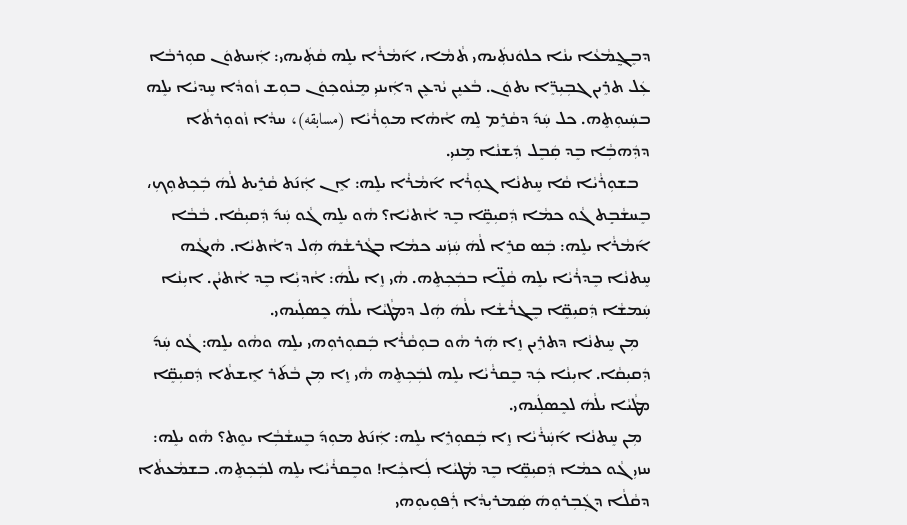ܕܒܸܓ̰ܡܵܥܵܐ ܝܢܵܐ ܟܠܘܿܢܬܲܝܗܝ ܬܵܡܵܐ، ܐ݇ܡܵܪܵܐ ܝܠܸܗ ܩܵܬܲܝܗܝ: ܐܲܚܬܘܿܢ ܩܘܼܪܒܵܐ ܥܲܠ ܬܪܸܝܢ ܓܒܼܝܼܖܸ̈ܐ ܝܬܘܿܢ. ܒܵܥܝܸܢ ܝܵܕܥܸܢ ܕܐܲܝܢܝܼ ܡܸܢܵܘܟܼܘܿܢ ܒܘܼܫ ܙܵܘܕܵܐ ܚܸܕܝܵܐ ܝܠܸܗ ܒܚܲܝܘܼܬܸܗ. ܟܠ ܚܲܕ݇ ܕܩܵܪܸܡ ܠܸܗ ܐܵܗܵܐ ܡܘܼܪܵܝܵܐ (مسابقه)، ܚܕܵܐ ܙܵܘܘܼܪܬܵܐ ܕܕܲܗܒܼܵܐ ܒܸܕ ܩܲܒܸܠ ܕܲܫܢܵܐ ܡܸܢܝܼ.
   ܒܫܘܼܪܵܝܵܐ ܩܵܐ ܚܸܬܢܵܐ ܓܘܼܪܵܐ ܐ݇ܡܵܪܵܐ ܝܠܸܗ: ܐܸܢ ܐܲܢ݇ܬ ܩܵܪܸܝܬ ܠܵܗܿ ܒܲܟܼܬܘܼܟܼ، ܒܸܚܫܵܒܼܸܬ ܓܵܘ ܟܡܵܐ ܕܲܩܝܼܩܸ̈ܐ ܒܸܕ ܐܵܬܝܵܐ؟ ܗܵܘ ܝܠܸܗ ܓܵܘ ܚܲܕ݇ ܕܲܩܝܼܩܵܐ. ܒܵܒܵܐ ܐ݇ܡܵܪܵܐ ܝܠܸܗ: ܒܲܣ ܩܪܸܐ ܠܵܗܿ ܚܲܙܲܚ ܟܡܵܐ ܒܓܵܪܫܵܗܿ ܗܲܠ ܕܐܵܬܝܵܐ. ܗܵܝܓܵܗ ܚܸܬܢܵܐ ܒܸܕܪܵܝܵܐ ܝܠܸܗ ܩܵܠܸ̈ܐ ܒܒܲܟܼܬܸܗ. ܗܵܝ ܙܸܐ ܝܠܵܗܿ: ܐܵܕܝܼܵܐ ܒܸܕ ܐܵܬܝܵܢ. ܐܝܼܢܵܐ ܚܲܡܫܵܐ ܕܲܩܝܼܩܸ̈ܐ ܒܸܓܪܵܫܵܐ ܝܠܵܗܿ ܗܲܠ ܕܡܛܵܝܵܐ ܝܠܵܗܿ ܟܸܣܠܲܝܗܝ.
   ܡܼܢ ܚܸܬܢܵܐ ܕܬܪܸܝܢ ܙܸܐ ܗܲܪ ܗܵܘ ܒܘܼܩܵܪܵܐ ܒܲܩܘܼܪܘܼܗܝ ܝܠܸܗ ܘܗܵܘ ܝܠܸܗ: ܓܵܘ ܚܲܕ݇ ܕܲܩܝܼܩܵܐ. ܐܝܼܢܵܐ ܟܲܕ ܒܸܩܪܵܝܵܐ ܝܠܸܗ ܠܒܲܟܼܬܸܗ ܗܵܝ ܙܸܐ ܡܼܢ ܒܵܬ݇ܪ ܐܸܫܬܵܐ ܕܲܩܝܼܩܸ̈ܐ ܡܛܵܝܵܐ ܝܠܵܗܿ ܠܟܸܣܠܲܝܗܝ.
  ܡܼܢ ܚܸܬܢܵܐ ܐ݇ܚܲܪܵܝܵܐ ܙܸܐ ܒܲܩܘܼܪܸܐ ܝܠܸܗ: ܐܲܢ݇ܬ ܡܘܼܕ݇ ܒܸܚܫܵܒܼܵܐ ܝܘܸܬ؟ ܗܵܘ ܝܠܸܗ: ܚܙܝܼ ܓܵܘ ܟܡܵܐ ܕܲܩܝܼܩܸ̈ܐ ܒܸܕ ܡܵܛܝܵܐ ܠܲܐܟܼܵܐ! ܘܒܸܩܪܵܝܵܐ ܝܠܸܗ ܠܒܲܟܼܬܸܗ. ܒܫܡܵܥܬܵܐ ܕܩܵܠܵܐ ܕܓܲܒܼܪܘܼܗܿ ܣܲܡܪܝܼܕܵܐ ܪܲܦܘܼܝܘܼܗܝ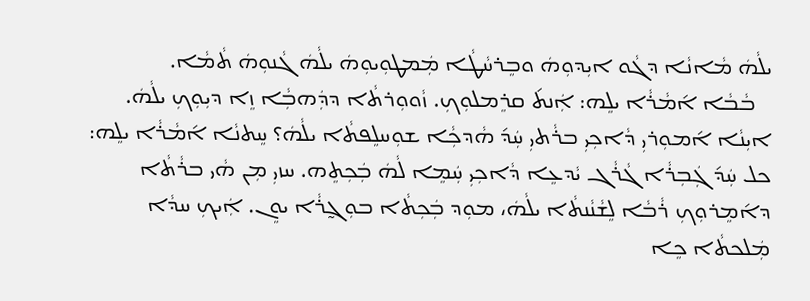ܝܠܵܗܿ ܡܵܐܢܵܐ ܕܓܵܘ ܐܝܼܕܘܼܗܿ ܘܒܸܪܚܵܛܵܐ ܡܲܡܛܘܼܝܘܼܗܿ ܝܠܵܗܿ ܓܵܢܘܼܗܿ ܬܵܡܵܐ.
   ܒܵܒܵܐ ܐ݇ܡܵܪܵܐ ܝܠܸܗ: ܐܲܢܬ݇ ܩܪܸܡܠܘܼܟܼ. ܙܵܘܘܼܪܬܵܐ ܕܕܲܗܒܼܵܐ ܙܸܐ ܕܝܼܘܼܟܼ ܝܠܵܗܿ. ܐܝܼܢܵܐ ܐ݇ܡܘܼܪܝܼ ܕܵܐܟܼܝܼ ܒܪܵܬܝܼ ܚܲܕ݇ ܗܵܕܟܼܵܐ ܫܘܼܚܠܸܦܬܵܐ ܝܠܵܗܿ؟ ܚܸܬܢܵܐ ܐ݇ܡܵܪܵܐ ܝܠܸܗ: ܟܠ ܚܲܕ݇ ܓܲܒܼܪܵܐ ܓܵܪܵܓ ܝܵܕܥܸܐ ܕܵܐܟܼܝܼ ܚܲܡܸܐ ܠܵܗܿ ܒܲܟܼܬܸܗ. ܚܙܝܼ ܡܼܢ ܗܵܝ ܒܪܵܬܵܐ ܕܐ݇ܡܸܪܘܼܟܼ ܪܵܒܵܐ ܠܸܫܵܢܵܢܬܵܐ ܝܠܵܗܿ، ܡܘܼܕ ܒܲܟܼܬܵܐ ܒܘܼܓ̰ܪܵܐ ܝܘܸܢ. ܐܲܝܟܼ ܚܕܵܐ ܡܲܠܟܬܵܐ ܟܸܐ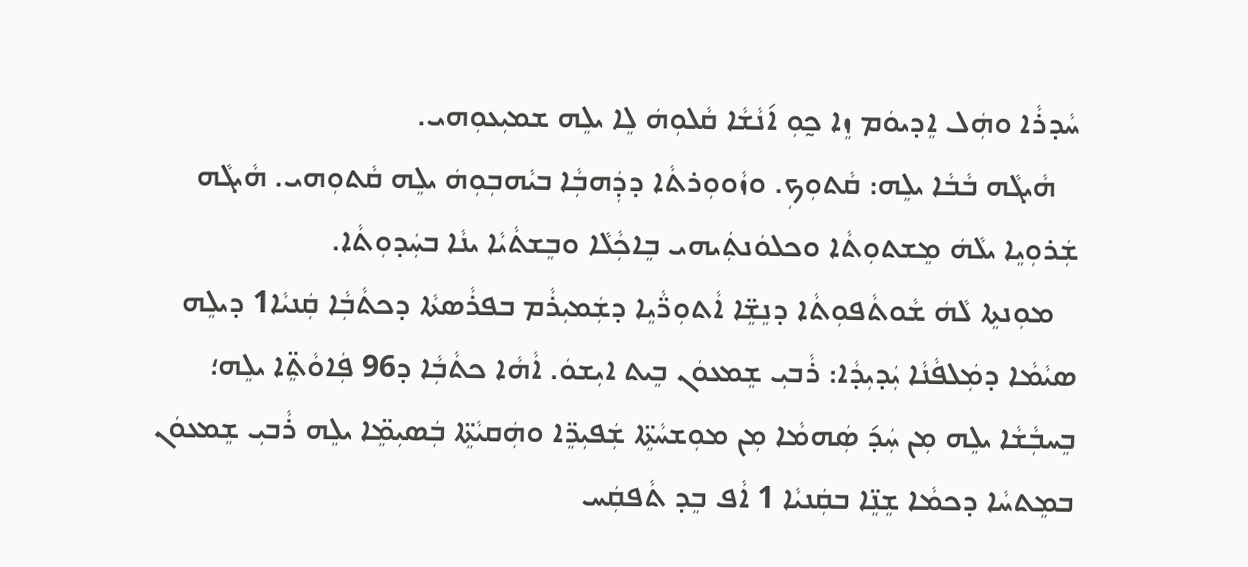ܚܵܕܪܵܐ ܘܗܲܠ ܐܸܕܝܘܿܡ ܙܸܐ ܟ̰ܘܼ ܐ݇ܢܵܫܵܐ ܩܵܠܘܼܗܿ ܠܸܐ ܝܠܸܗ ܫܡܝܼܥܘܼܗܝ.
   ܗܵܝܓܵܗ ܒܵܒܵܐ ܝܠܸܗ: ܩܵܬܘܼܟܼ. ܘܙܵܘܘܼܪܬܵܐ ܕܕܲܗܒܼܵܐ ܒܝܵܗܒܼܘܼܗܿ ܝܠܸܗ ܩܵܬܘܼܗܝ. ܗܵܝܓܵܗ ܫܲܪܘܼܝܸܐ ܝܠܵܗܿ ܡܸܫܬܘܼܬܵܐ ܘܟܠܘܿܢܬܲܝܗܝ ܒܸܐܟܼܵܠܵܐ ܘܒܸܫܬܵܝܵܐ ܝܢܵܐ ܒܚܲܕܘܼܬܵܐ.
   ܡܘܼܢܬܸܐ ܠܵܗܿ ܫܵܘܬܵܦܘܼܬܵܐ ܕܢܸܫܸ̈ܐ ܐܵܬܘܼܖ̈ܵܝܸܐ ܕܫܲܡܝܼܪܵܡ ܒܦܪܵܣܬܵܐ ܕܟܬܵܒܼܵܐ ܩܲܢܝܵܐ1 ܕܝܠܸܗ ܣܝܵܡܵܐ ܕܡܲܠܦܵܢܵܐ ܝܲܕܝܼܕܵܐ: ܪܵܒܝܼ ܫܸܡܥܘܿܢ ܒܸܝܬ ܐܝܼܫܘܿ. ܐܵܗܵܐ ܟܬܵܒܼܵܐ ܕ96 ܦܲܐܘܵܬܸ̈ܐ ܝܠܸܗ؛ ܒܸܚܒܼܵܫܵܐ ܝܠܸܗ ܡܼܢ ܚܲܕ݇ ܣܲܗܡܵܐ ܡܼܢ ܡܘܼܫܚܵܬܸ̈ܐ ܫܲܦܝܼܖܸ̈ܐ ܘܗܲܩܝܵܬܸ̈ܐ ܒܲܣܝܼܡܸ̈ܐ ܝܠܸܗ ܪܵܒܝܼ ܫܸܡܥܘܿܢ ܒܡܸܬܚܵܐ ܕܟܡܵܐ ܫܸܢܸ̈ܐ ܒܩܲܢܝܵܐ 1 ܐܵܦ ܒܸܕ ܬܵܦܩܲܚ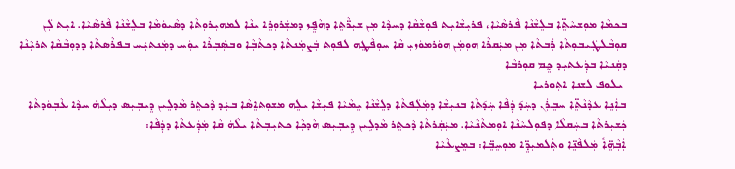ܒܟܡܵܐ ܡܘܼܫܚܵܬܸ̈ܐ ܒܠܸܫܵܢܵܐ ܦܵܪܣܵܝܵܐ، ܦܪܝܼܫܵܐܝܼܬ ܦܘܼܫܵܩܵܐ ܕܚܕܵܐ ܡܼܢ ܫܝܼܖ̈ܵܬܸܐ ܕܗܵܦ̰ܸܙ ܕܡܫܲܪܘܼܪܸܐ ܝܢܵܐ ܠܡܗܝܼܪܘܼܬܵܐ ܕܣܵܝܘܿܡܵܐ ܒܠܸܫܵܢܵܐ ܦܵܪܣܵܝܵܐ. ܐܝܼܬ ܠܲܢ ܩܘܼܒܵܠܛܲܝܒܘܼܬܵܐ ܪܲܒܬܵܐ ܡܼܢ ܡܝܲܩܪܵܐ ܗܘܼܡܲܢ ܗܘܿܪܡܘܿܙܝܼ ܩܵܐ ܚܘܼܦܵܛܸܗ ܠܦܘܼܬ ܒܲܨܡܲܢܬܵܐ ܕܟܬܵܒܼܵܐ ܘܒܣܲܒܼܪܵܐ ܝܘܲܚ ܕܡܲܢܬܝܲܚ ܒܦܪܵܣܬܵܐ ܕܕܘܼܒܵܩܵܐ ܬܪܝܼܵܢܵܐ ܕܩܲܢܝܵܐ ܒܕܲܥܬܝܼܕ ܟ̰ܸܡ ܩܘܼܪܒܵܐ
 ܝܠܘܦ ܠܫܢܐ ܐܬܼܘܪܝܐ
ܒܐܲܢܸܐ ܥܕܵܢܵܬܸ̈ܐ ܚܒܸܪܲܢ ܕܚܲܕ݇ ܕܲܦܵܐ ܚܲܕ݇ܬܵܐ ܒܢܝܼܫܵܐ ܕܡܲܠܲܦܬܵܐ ܕܠܸܫܵܢܵܐ ܝܸܡܵܝܵܐ ܦܝܼܫܵܐ ܝܠܸܗ ܡܫܘܼܬܐܸܣܵܐ ܒܝܲܕ ܕܵܟܬܸܪ ܡܵܕܠܸܝܢ ܕܸܝܒܼܝܼܣ ܕܝܼܠܵܗܿ ܚܕܵܐ ܥܵܒܼܘܿܕܬܵܐ ܟܲܫܝܼܪܬܵܐ ܒܚܲܩܠܵܐ ܕܦܘܼܠܚܵܢܵܐ ܐܘܼܡܬܵܢܵܝܵܐ. ܡܝܲܩܲܪܬܵܐ ܕܵܟܬܸܪ ܡܵܕܠܹܝܢ ܕܹܝܒܼܝܼܣ ܗܵܕܟܼܵܐ ܟܬܝܼܒܼܬܵܐ ܝܠܵܗܿ ܩܵܐ ܡܲܕܲܥܬܵܐ ܕܕܲܦܵܐ:
ܐܲܒܼܵܗܸ̈ܐܽ ܡܲܠܦܵܢܸ̈ܐ ܘܬܲܠܡܝܼܕܸ̈ܐ ܡܘܼܚܸܒܸ̈ܐ: ܒܡܸܨܥܵܝܵܐ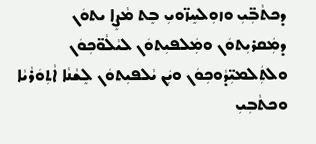ܕܟܬܵܒܼ̈ܝܼ ܘܙܘܼܠܚܸܙ̈ܘܝܼ ܒܸܬ ܡܵܨܸܐ ܝܬܘܿܢ ܕܡܲܩܪܝܼܬܘܿܢ ܘܡܲܠܦܝܼܬܘܿܢ ܠܝܵܠܵܘ̈ܟܼܘܿܢ ܘܠܬܲܠܡܝܼ̈ܕܵܘܟܼܘܿܢ ܘܝܲܢ ܝܵܠܦܝܼܬܘܿܢ ܠܸܫܵܢܵܐ ܐܵܬܼܘܿܪܵܝܵܐ ܘܟܬܵܒܼܝܼ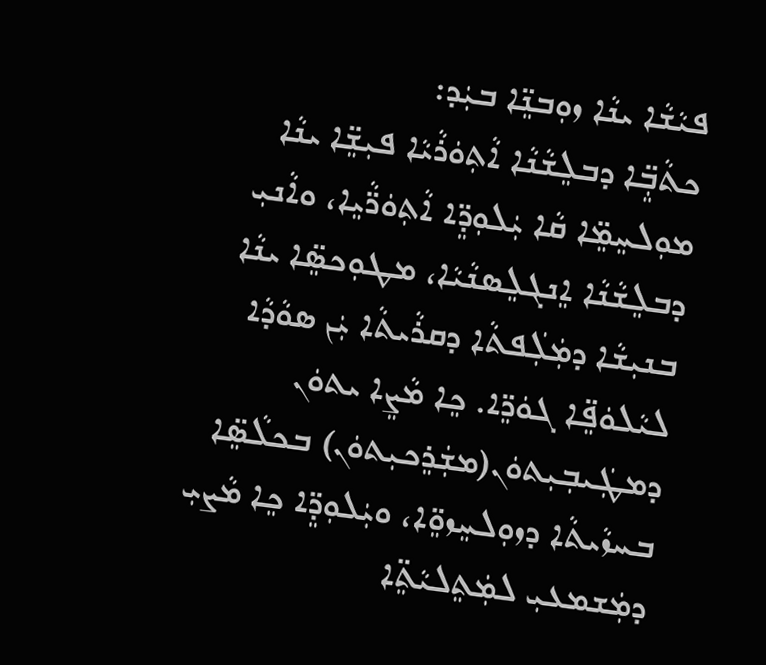ܦܝܵܫܵܐ ܝܢܵܐ ܙܘܼܒܢܸ̈ܐ ܒܝܲܕ:
ܟܬܵܒܼܸ̈ܐ ܕܒܠܸܫܵܢܵܐ ܐܵܬܼܘܿܪܵܝܵܐ ܦܝܼܫܸ̈ܐ ܝܢܵܐ ܡܘܼܠܚܸܡܸ̈ܐ ܩܵܐ ܝܲܠܘܼܕܸ̈ܐ ܐܵܬܼܘܿܖ̈ܵܝܸܐ، ܘܐܵܢܝܼ ܕܒܠܸܫܵܢܵܐ ܐܸܢܓܠܸܣܢܵܝܵܐ، ܡܛܘܼܟܣܸ̈ܐ ܝܢܵܐ ܒܢܝܼܫܵܐ ܕܡܲܠܲܦܬܵܐ ܕܩܪܵܝܬܵܐ ܝܲܢ ܣܘܵܕܵܐ ܠܝܵܠܘܿܦܸ̈ܐ ܓܘܿܖܸ̈ܐ. ܟܸܐ ܡܵܨܸܐ ܝܬܘܿܢ ܕܡܛܲܝܒܼܝܼܬܘܿܢ(ܡܫܲܪܸܟܝܼܬܘܿܢ) ܒܟܠܵܣܸ̈ܐ ܒܚܙܵܝܬܵܐ ܕܙܘܼܠܚܸܙܘܸ̈ܐ، ܘܝܲܠܘܼܕܸ̈ܐ ܟܸܐ ܡܵܨܝܼ ܕܡܲܫܡܥܝܼ ܠܡܲܬܸܠܝܵܬܸ̈ܐ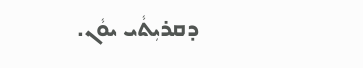ܕܩܪܝܼܬܵܝ ܝܘܵܢ.